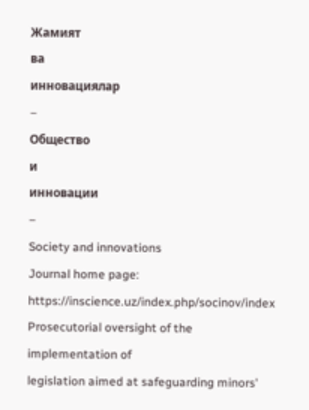Жамият
ва
инновациялар
–
Общество
и
инновации
–
Society and innovations
Journal home page:
https://inscience.uz/index.php/socinov/index
Prosecutorial oversight of the implementation of
legislation aimed at safeguarding minors'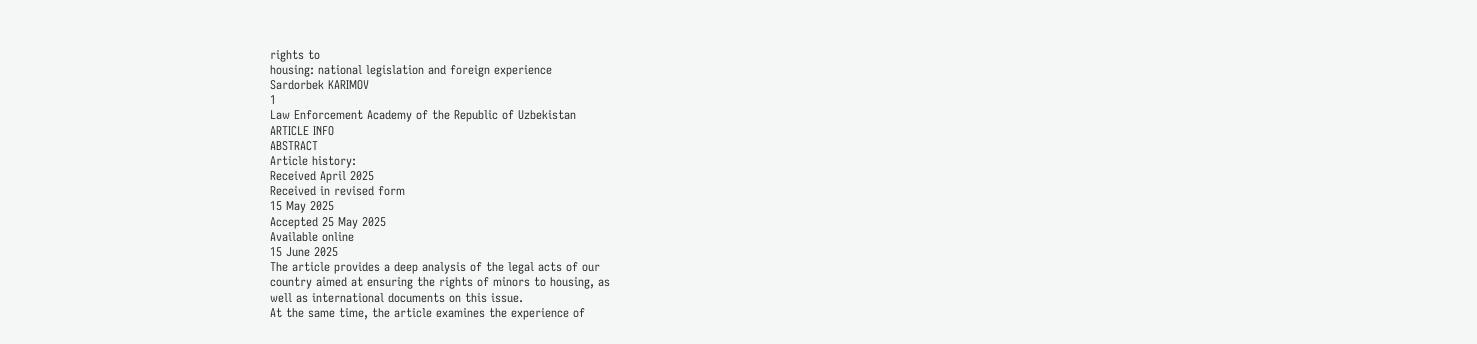rights to
housing: national legislation and foreign experience
Sardorbek KARIMOV
1
Law Enforcement Academy of the Republic of Uzbekistan
ARTICLE INFO
ABSTRACT
Article history:
Received April 2025
Received in revised form
15 May 2025
Accepted 25 May 2025
Available online
15 June 2025
The article provides a deep analysis of the legal acts of our
country aimed at ensuring the rights of minors to housing, as
well as international documents on this issue.
At the same time, the article examines the experience of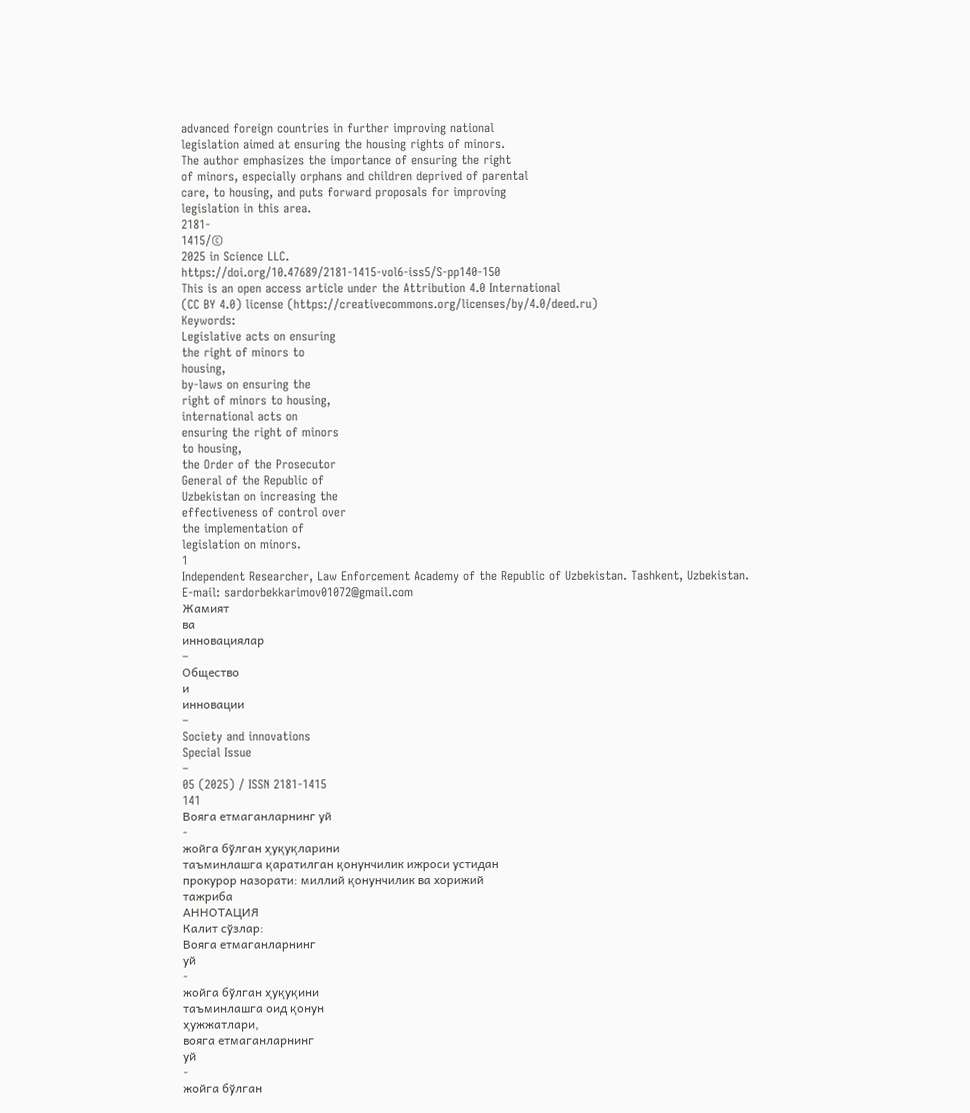advanced foreign countries in further improving national
legislation aimed at ensuring the housing rights of minors.
The author emphasizes the importance of ensuring the right
of minors, especially orphans and children deprived of parental
care, to housing, and puts forward proposals for improving
legislation in this area.
2181-
1415/©
2025 in Science LLC.
https://doi.org/10.47689/2181-1415-vol6-iss5/S-pp140-150
This is an open access article under the Attribution 4.0 International
(CC BY 4.0) license (https://creativecommons.org/licenses/by/4.0/deed.ru)
Keywords:
Legislative acts on ensuring
the right of minors to
housing,
by-laws on ensuring the
right of minors to housing,
international acts on
ensuring the right of minors
to housing,
the Order of the Prosecutor
General of the Republic of
Uzbekistan on increasing the
effectiveness of control over
the implementation of
legislation on minors.
1
Independent Researcher, Law Enforcement Academy of the Republic of Uzbekistan. Tashkent, Uzbekistan.
E-mail: sardorbekkarimov01072@gmail.com
Жамият
ва
инновациялар
–
Общество
и
инновации
–
Society and innovations
Special Issue
–
05 (2025) / ISSN 2181-1415
141
Вояга етмаганларнинг уй
-
жойга бўлган ҳуқуқларини
таъминлашга қаратилган қонунчилик ижроси устидан
прокурор назорати: миллий қонунчилик ва хорижий
тажриба
АННОТАЦИЯ
Калит сўзлар:
Вояга етмаганларнинг
уй
-
жойга бўлган ҳуқуқини
таъминлашга оид қонун
ҳужжатлари,
вояга етмаганларнинг
уй
-
жойга бўлган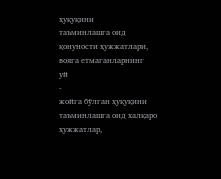ҳуқуқини
таъминлашга оид
қонуности ҳужжатлари,
вояга етмаганларнинг
уй
-
жойга бўлган ҳуқуқини
таъминлашга оид халқаро
ҳужжатлар,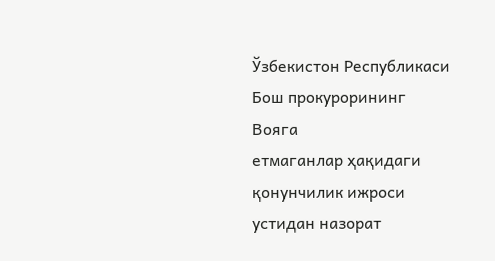Ўзбекистон Республикаси
Бош прокурорининг Вояга
етмаганлар ҳақидаги
қонунчилик ижроси
устидан назорат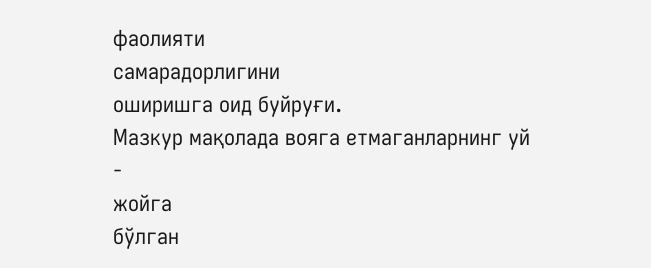фаолияти
самарадорлигини
оширишга оид буйруғи.
Мазкур мақолада вояга етмаганларнинг уй
-
жойга
бўлган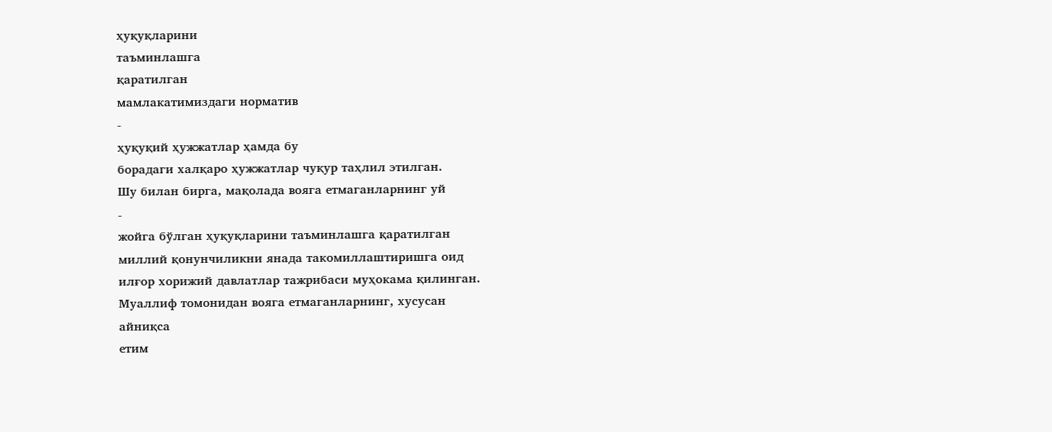ҳуқуқларини
таъминлашга
қаратилган
мамлакатимиздаги норматив
-
ҳуқуқий ҳужжатлар ҳамда бу
борадаги халқаро ҳужжатлар чуқур таҳлил этилган.
Шу билан бирга, мақолада вояга етмаганларнинг уй
-
жойга бўлган ҳуқуқларини таъминлашга қаратилган
миллий қонунчиликни янада такомиллаштиришга оид
илғор хорижий давлатлар тажрибаси муҳокама қилинган.
Муаллиф томонидан вояга етмаганларнинг, хусусан
айниқса
етим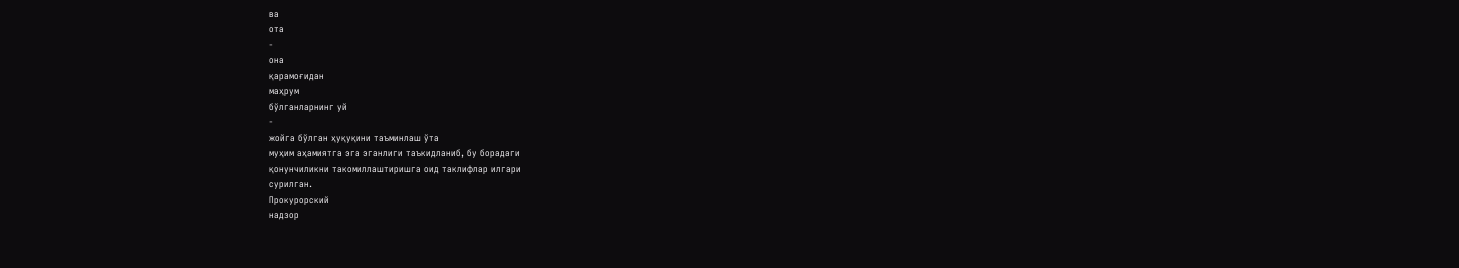ва
ота
-
она
қарамоғидан
маҳрум
бўлганларнинг уй
-
жойга бўлган ҳуқуқини таъминлаш ўта
муҳим аҳамиятга эга эганлиги таъкидланиб, бу борадаги
қонунчиликни такомиллаштиришга оид таклифлар илгари
сурилган.
Прокурорский
надзор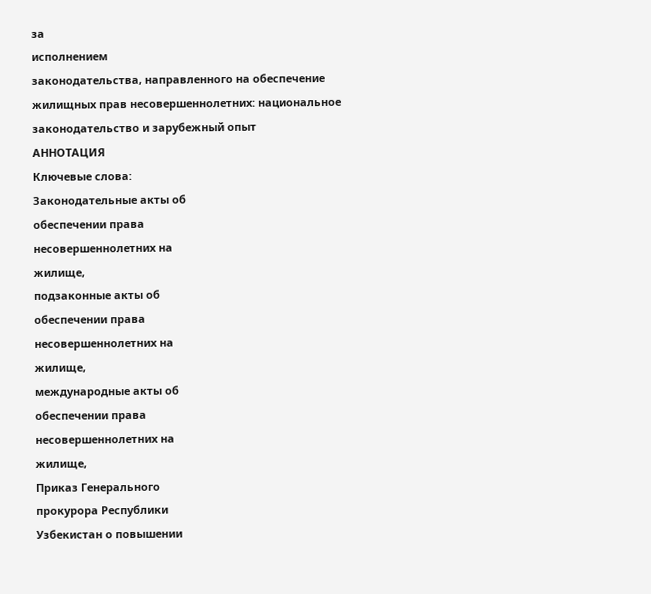за
исполнением
законодательства, направленного на обеспечение
жилищных прав несовершеннолетних: национальное
законодательство и зарубежный опыт
АННОТАЦИЯ
Ключевые слова:
Законодательные акты об
обеспечении права
несовершеннолетних на
жилище,
подзаконные акты об
обеспечении права
несовершеннолетних на
жилище,
международные акты об
обеспечении права
несовершеннолетних на
жилище,
Приказ Генерального
прокурора Республики
Узбекистан о повышении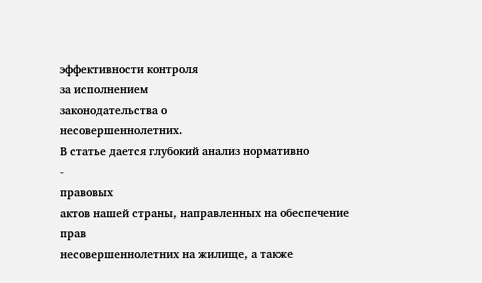эффективности контроля
за исполнением
законодательства о
несовершеннолетних.
В статье дается глубокий анализ нормативно
-
правовых
актов нашей страны, направленных на обеспечение прав
несовершеннолетних на жилище, а также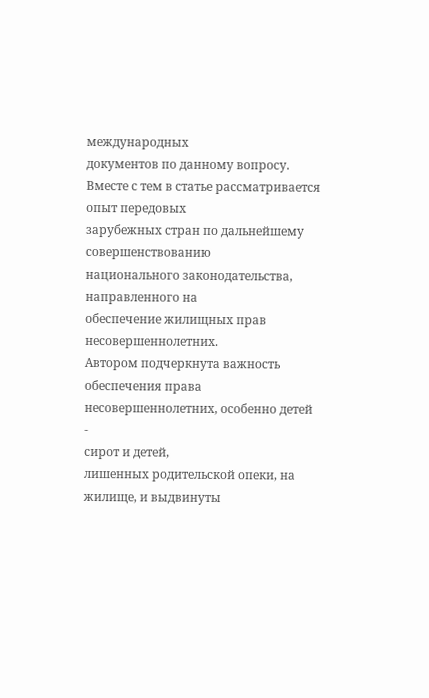международных
документов по данному вопросу.
Вместе с тем в статье рассматривается опыт передовых
зарубежных стран по дальнейшему совершенствованию
национального законодательства, направленного на
обеспечение жилищных прав несовершеннолетних.
Автором подчеркнута важность обеспечения права
несовершеннолетних, особенно детей
-
сирот и детей,
лишенных родительской опеки, на жилище, и выдвинуты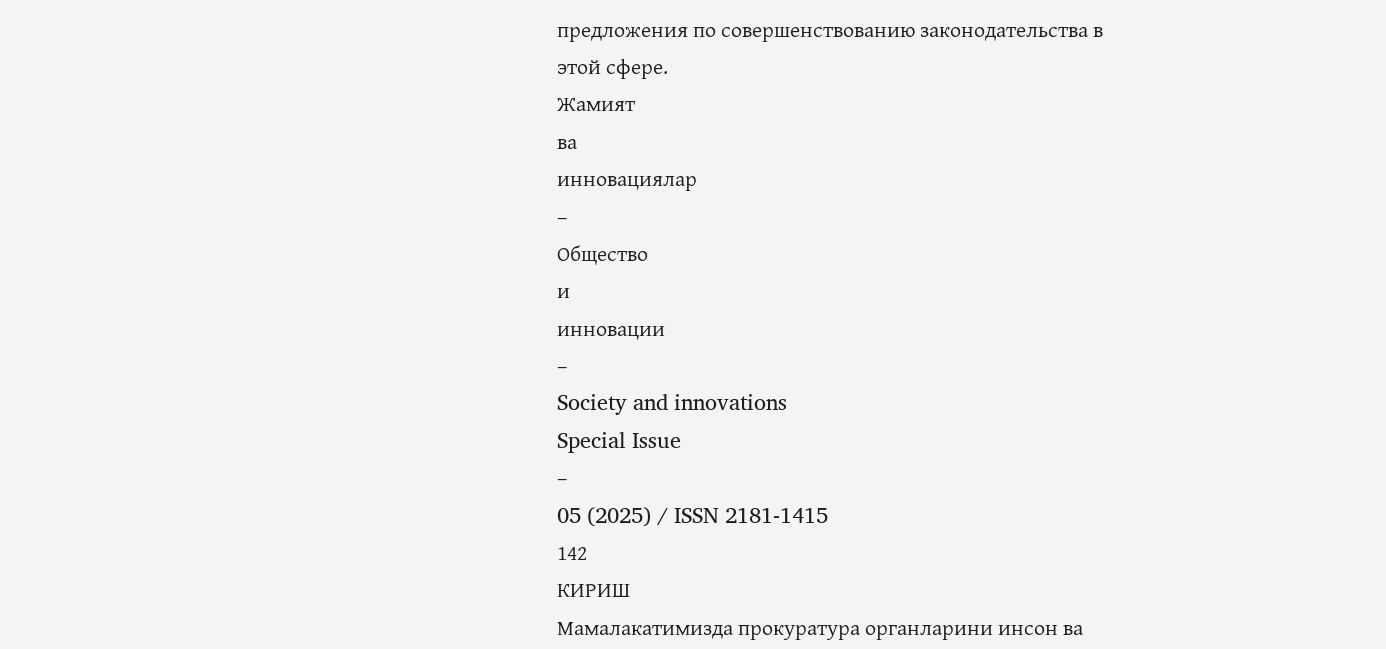предложения по совершенствованию законодательства в
этой сфере.
Жамият
ва
инновациялар
–
Общество
и
инновации
–
Society and innovations
Special Issue
–
05 (2025) / ISSN 2181-1415
142
КИРИШ
Мамалакатимизда прокуратура органларини инсон ва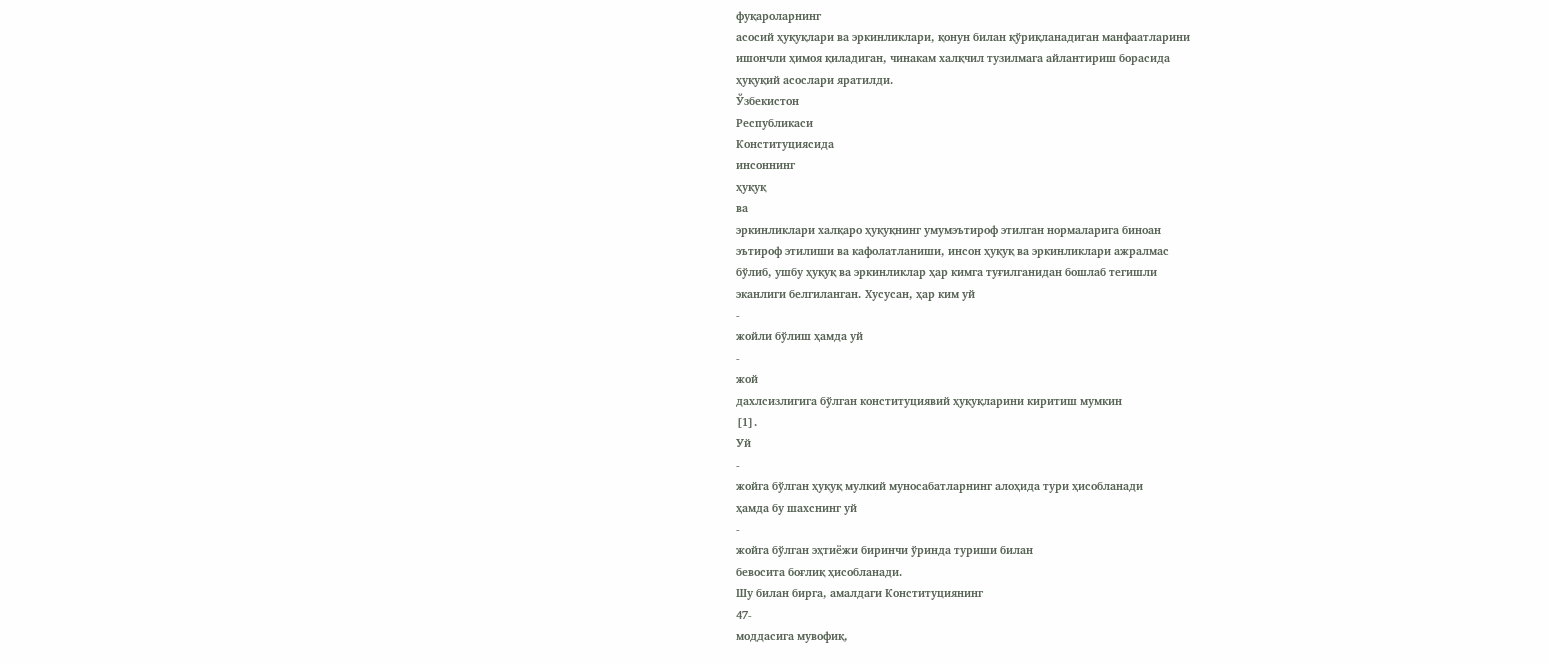фуқароларнинг
асосий ҳуқуқлари ва эркинликлари, қонун билан қўриқланадиган манфаатларини
ишончли ҳимоя қиладиган, чинакам халқчил тузилмага айлантириш борасида
ҳуқуқий асослари яратилди.
Ўзбекистон
Республикаси
Конституциясида
инсоннинг
ҳуқуқ
ва
эркинликлари халқаро ҳуқуқнинг умумэътироф этилган нормаларига биноан
эътироф этилиши ва кафолатланиши, инсон ҳуқуқ ва эркинликлари ажралмас
бўлиб, ушбу ҳуқуқ ва эркинликлар ҳар кимга туғилганидан бошлаб тегишли
эканлиги белгиланган. Хусусан, ҳар ким уй
-
жойли бўлиш ҳамда уй
-
жой
дахлсизлигига бўлган конституциявий ҳуқуқларини киритиш мумкин
[1].
Уй
-
жойга бўлган ҳуқуқ мулкий муносабатларнинг алоҳида тури ҳисобланади
ҳамда бу шахснинг уй
-
жойга бўлган эҳтиёжи биринчи ўринда туриши билан
бевосита боғлиқ ҳисобланади.
Шу билан бирга, амалдаги Конституциянинг
47-
моддасига мувофиқ,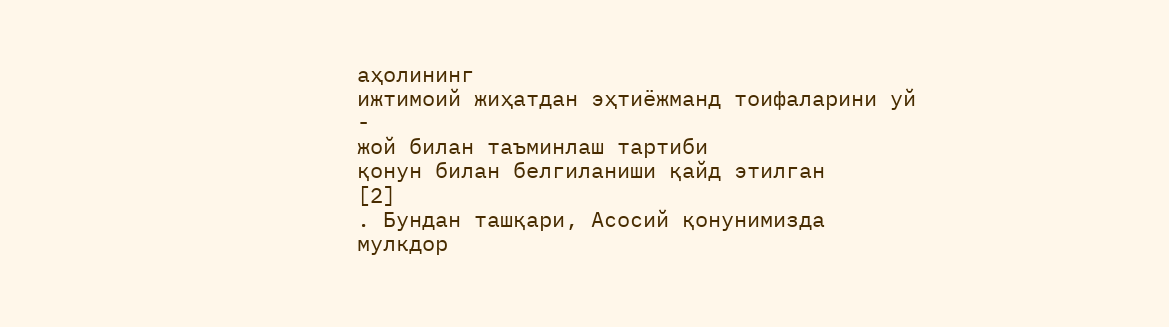аҳолининг
ижтимоий жиҳатдан эҳтиёжманд тоифаларини уй
-
жой билан таъминлаш тартиби
қонун билан белгиланиши қайд этилган
[2]
. Бундан ташқари, Асосий қонунимизда
мулкдор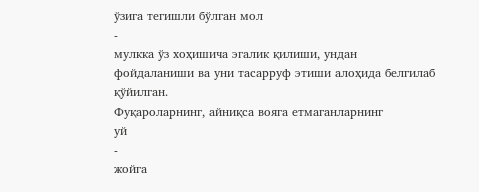ўзига тегишли бўлган мол
-
мулкка ўз хоҳишича эгалик қилиши, ундан
фойдаланиши ва уни тасарруф этиши алоҳида белгилаб қўйилган.
Фуқароларнинг, айниқса вояга етмаганларнинг
уй
-
жойга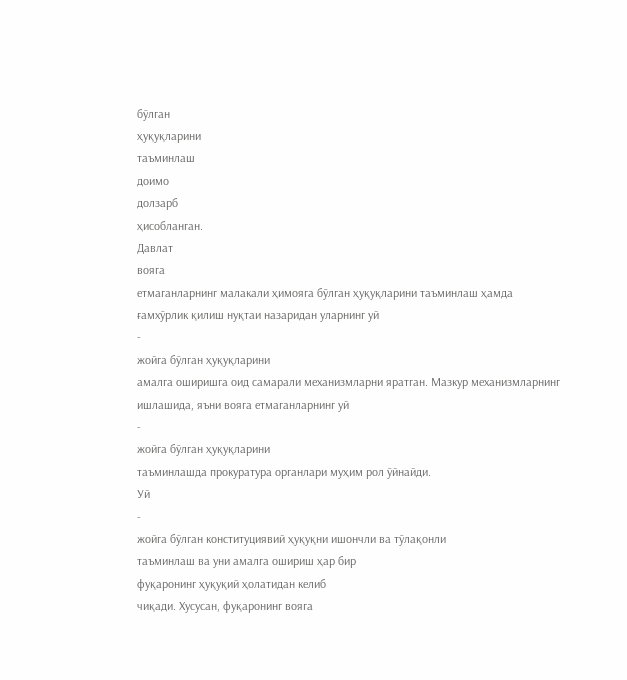бўлган
ҳуқуқларини
таъминлаш
доимо
долзарб
ҳисобланган.
Давлат
вояга
етмаганларнинг малакали ҳимояга бўлган ҳуқуқларини таъминлаш ҳамда
ғамхўрлик қилиш нуқтаи назаридан уларнинг уй
-
жойга бўлган ҳуқуқларини
амалга оширишга оид самарали механизмларни яратган. Мазкур механизмларнинг
ишлашида, яъни вояга етмаганларнинг уй
-
жойга бўлган ҳуқуқларини
таъминлашда прокуратура органлари муҳим рол ўйнайди.
Уй
-
жойга бўлган конституциявий ҳуқуқни ишончли ва тўлақонли
таъминлаш ва уни амалга ошириш ҳар бир
фуқаронинг ҳуқуқий ҳолатидан келиб
чиқади. Хусусан, фуқаронинг вояга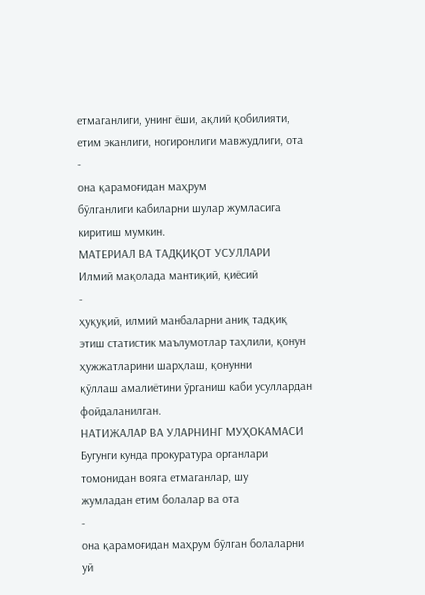етмаганлиги, унинг ёши, ақлий қобилияти,
етим эканлиги, ногиронлиги мавжудлиги, ота
-
она қарамоғидан маҳрум
бўлганлиги кабиларни шулар жумласига киритиш мумкин.
МАТЕРИАЛ ВА ТАДҚИҚОТ УСУЛЛАРИ
Илмий мақолада мантиқий, қиёсий
-
ҳуқуқий, илмий манбаларни аниқ тадқиқ
этиш статистик маълумотлар таҳлили, қонун ҳужжатларини шарҳлаш, қонунни
қўллаш амалиётини ўрганиш каби усуллардан фойдаланилган.
НАТИЖАЛАР ВА УЛАРНИНГ МУҲОКАМАСИ
Бугунги кунда прокуратура органлари томонидан вояга етмаганлар, шу
жумладан етим болалар ва ота
-
она қарамоғидан маҳрум бўлган болаларни уй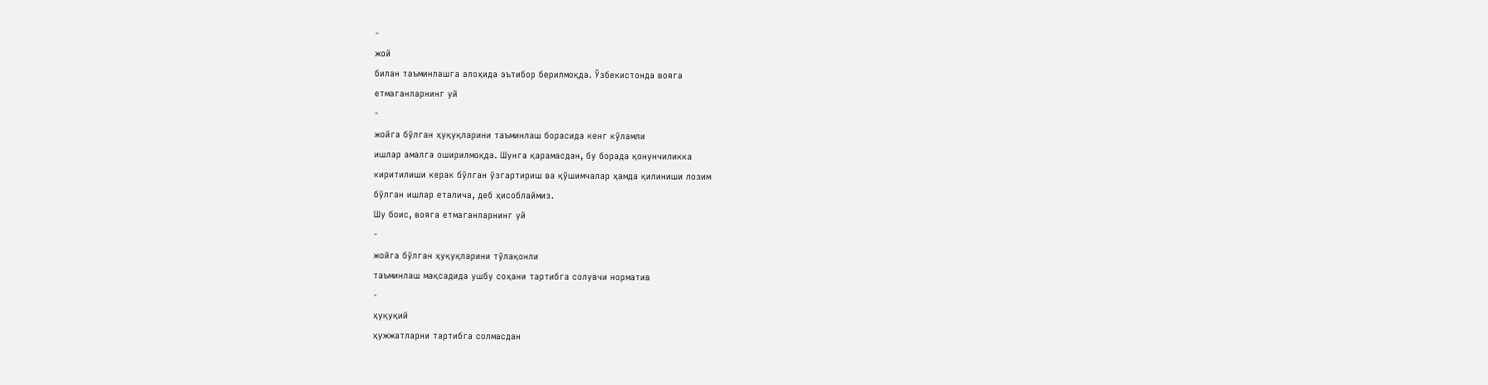-
жой
билан таъминлашга алоҳида эътибор берилмоқда. Ўзбекистонда вояга
етмаганларнинг уй
-
жойга бўлган ҳуқуқларини таъминлаш борасида кенг кўламли
ишлар амалга оширилмоқда. Шунга қарамасдан, бу борада қонунчиликка
киритилиши керак бўлган ўзгартириш ва қўшимчалар ҳамда қилиниши лозим
бўлган ишлар еталича, деб ҳисоблаймиз.
Шу боис, вояга етмаганларнинг уй
-
жойга бўлган ҳуқуқларини тўлақонли
таъминлаш мақсадида ушбу соҳани тартибга солувчи норматив
-
ҳуқуқий
ҳужжатларни тартибга солмасдан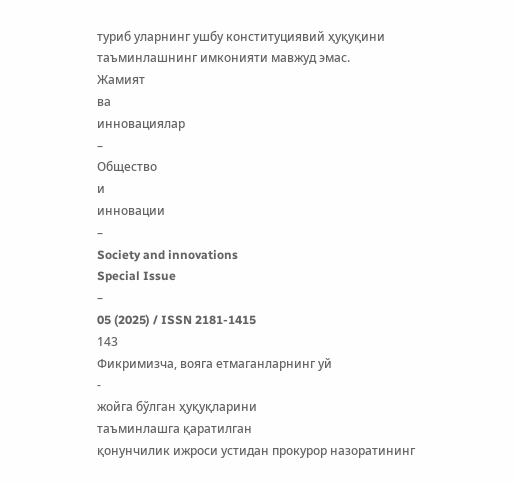туриб уларнинг ушбу конституциявий ҳуқуқини
таъминлашнинг имконияти мавжуд эмас.
Жамият
ва
инновациялар
–
Общество
и
инновации
–
Society and innovations
Special Issue
–
05 (2025) / ISSN 2181-1415
143
Фикримизча, вояга етмаганларнинг уй
-
жойга бўлган ҳуқуқларини
таъминлашга қаратилган
қонунчилик ижроси устидан прокурор назоратининг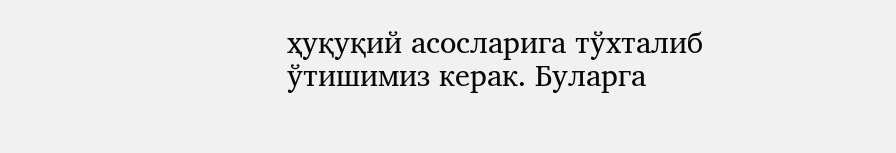ҳуқуқий асосларига тўхталиб ўтишимиз керак. Буларга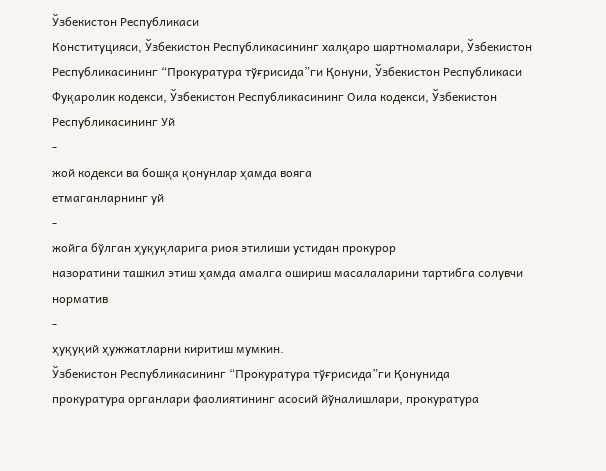Ўзбекистон Республикаси
Конституцияси, Ўзбекистон Республикасининг халқаро шартномалари, Ўзбекистон
Республикасининг “Прокуратура тўғрисида”ги Қонуни, Ўзбекистон Республикаси
Фуқаролик кодекси, Ўзбекистон Республикасининг Оила кодекси, Ўзбекистон
Республикасининг Уй
-
жой кодекси ва бошқа қонунлар ҳамда вояга
етмаганларнинг уй
-
жойга бўлган ҳуқуқларига риоя этилиши устидан прокурор
назоратини ташкил этиш ҳамда амалга ошириш масалаларини тартибга солувчи
норматив
-
ҳуқуқий ҳужжатларни киритиш мумкин.
Ўзбекистон Республикасининг “Прокуратура тўғрисида”ги Қонунида
прокуратура органлари фаолиятининг асосий йўналишлари, прокуратура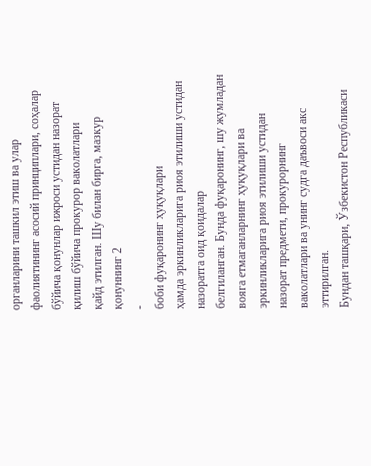органларини ташкил этиш ва улар фаолиятининг асосий принциплари, соҳалар
бўйича қонунлар ижроси устидан назорат қилиш бўйича прокурор ваколатлари
қайд этилган. Шу билан бирга, мазкур қонуннинг 2
-
боби фуқаронинг ҳуқуқлари
ҳамда эркинликларига риоя этилиши устидан назоратга оид қоидалар
белгиланган. Бунда фуқаронинг, шу жумладан вояга етмаганларнинг ҳуқуқлари ва
эркинликларига риоя этилиши устидан назорат предмети, прокурорнинг
ваколатлари ва унинг судга даъвоси акс эттирилган.
Бундан ташқари, Ўзбекистон Республикаси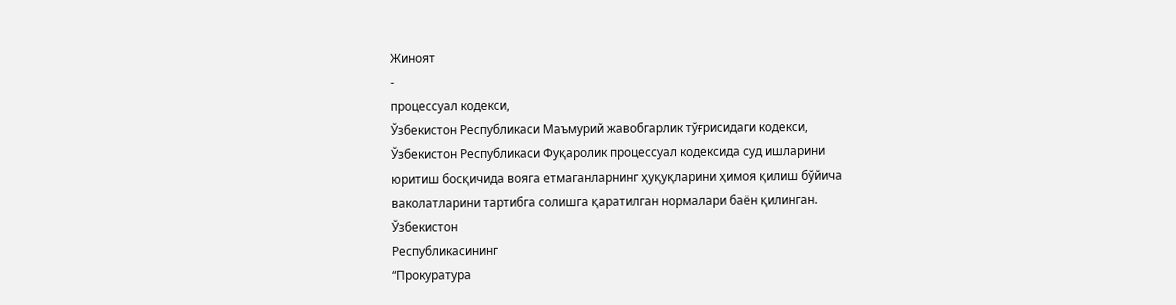Жиноят
-
процессуал кодекси,
Ўзбекистон Республикаси Маъмурий жавобгарлик тўғрисидаги кодекси,
Ўзбекистон Республикаси Фуқаролик процессуал кодексида суд ишларини
юритиш босқичида вояга етмаганларнинг ҳуқуқларини ҳимоя қилиш бўйича
ваколатларини тартибга солишга қаратилган нормалари баён қилинган.
Ўзбекистон
Республикасининг
“Прокуратура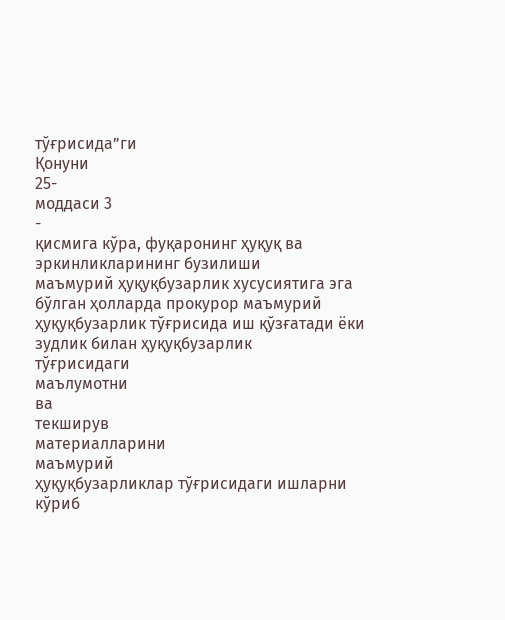тўғрисида”ги
Қонуни
25-
моддаси 3
-
қисмига кўра, фуқаронинг ҳуқуқ ва эркинликларининг бузилиши
маъмурий ҳуқуқбузарлик хусусиятига эга бўлган ҳолларда прокурор маъмурий
ҳуқуқбузарлик тўғрисида иш қўзғатади ёки зудлик билан ҳуқуқбузарлик
тўғрисидаги
маълумотни
ва
текширув
материалларини
маъмурий
ҳуқуқбузарликлар тўғрисидаги ишларни кўриб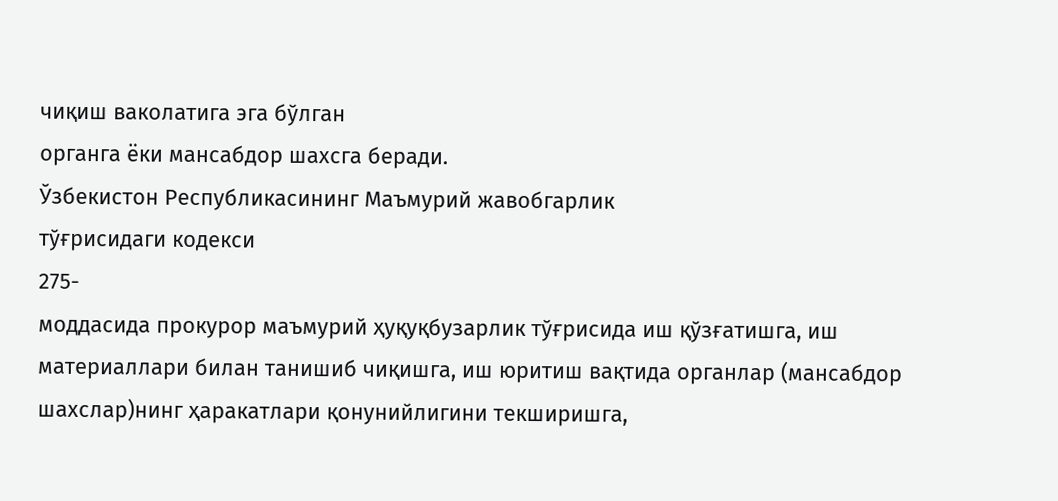чиқиш ваколатига эга бўлган
органга ёки мансабдор шахсга беради.
Ўзбекистон Республикасининг Маъмурий жавобгарлик
тўғрисидаги кодекси
275-
моддасида прокурор маъмурий ҳуқуқбузарлик тўғрисида иш қўзғатишга, иш
материаллари билан танишиб чиқишга, иш юритиш вақтида органлар (мансабдор
шахслар)нинг ҳаракатлари қонунийлигини текширишга,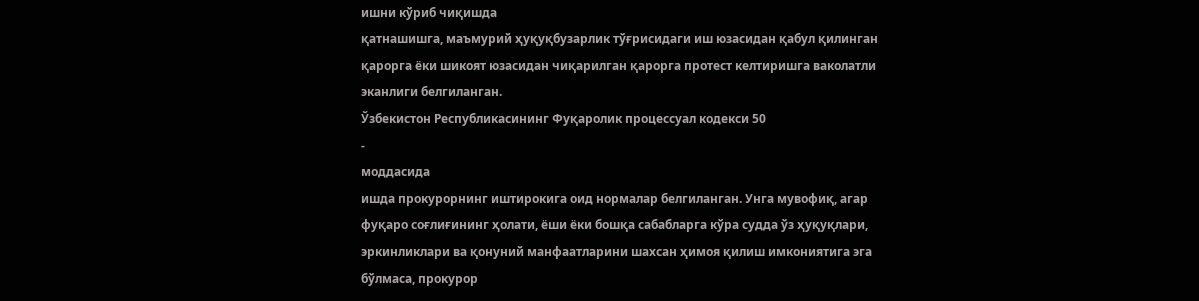ишни кўриб чиқишда
қатнашишга, маъмурий ҳуқуқбузарлик тўғрисидаги иш юзасидан қабул қилинган
қарорга ёки шикоят юзасидан чиқарилган қарорга протест келтиришга ваколатли
эканлиги белгиланган.
Ўзбекистон Республикасининг Фуқаролик процессуал кодекси 50
-
моддасида
ишда прокурорнинг иштирокига оид нормалар белгиланган. Унга мувофиқ, агар
фуқаро соғлиғининг ҳолати, ёши ёки бошқа сабабларга кўра судда ўз ҳуқуқлари,
эркинликлари ва қонуний манфаатларини шахсан ҳимоя қилиш имкониятига эга
бўлмаса, прокурор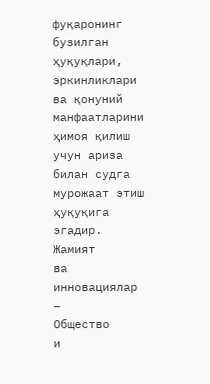фуқаронинг бузилган ҳуқуқлари, эркинликлари ва қонуний
манфаатларини ҳимоя қилиш учун ариза билан судга мурожаат этиш ҳуқуқига
эгадир.
Жамият
ва
инновациялар
–
Общество
и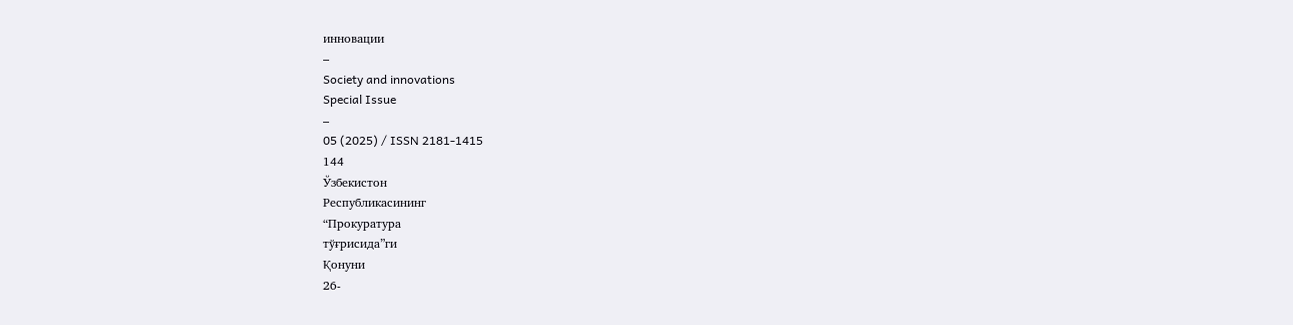инновации
–
Society and innovations
Special Issue
–
05 (2025) / ISSN 2181-1415
144
Ўзбекистон
Республикасининг
“Прокуратура
тўғрисида”ги
Қонуни
26-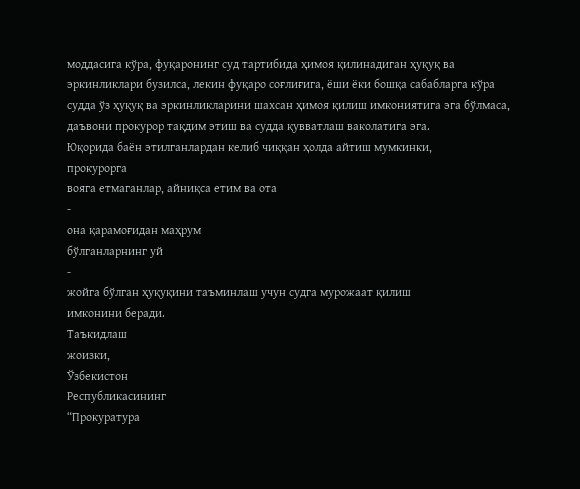моддасига кўра, фуқаронинг суд тартибида ҳимоя қилинадиган ҳуқуқ ва
эркинликлари бузилса, лекин фуқаро соғлиғига, ёши ёки бошқа сабабларга кўра
судда ўз ҳуқуқ ва эркинликларини шахсан ҳимоя қилиш имкониятига эга бўлмаса,
даъвони прокурор тақдим этиш ва судда қувватлаш ваколатига эга.
Юқорида баён этилганлардан келиб чиққан ҳолда айтиш мумкинки,
прокурорга
вояга етмаганлар, айниқса етим ва ота
-
она қарамоғидан маҳрум
бўлганларнинг уй
-
жойга бўлган ҳуқуқини таъминлаш учун судга мурожаат қилиш
имконини беради.
Таъкидлаш
жоизки,
Ўзбекистон
Республикасининг
“Прокуратура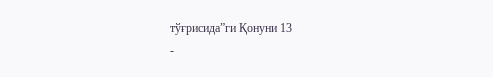тўғрисида”ги Қонуни 13
-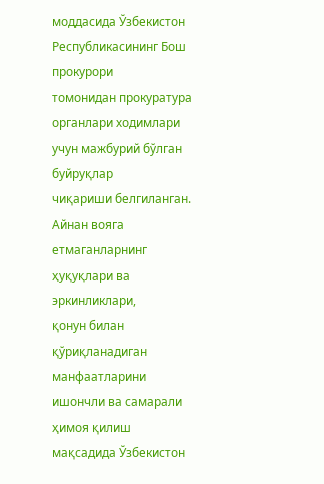моддасида Ўзбекистон
Республикасининг Бош прокурори
томонидан прокуратура органлари ходимлари учун мажбурий бўлган буйруқлар
чиқариши белгиланган. Айнан вояга етмаганларнинг ҳуқуқлари ва эркинликлари,
қонун билан қўриқланадиган манфаатларини ишончли ва самарали ҳимоя қилиш
мақсадида Ўзбекистон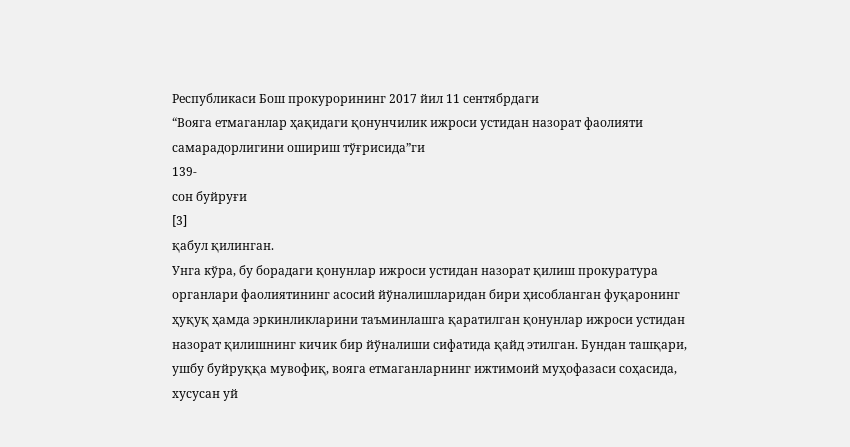Республикаси Бош прокурорининг 2017 йил 11 сентябрдаги
“Вояга етмаганлар ҳақидаги қонунчилик ижроси устидан назорат фаолияти
самарадорлигини ошириш тўғрисида”ги
139-
сон буйруғи
[3]
қабул қилинган.
Унга кўра, бу борадаги қонунлар ижроси устидан назорат қилиш прокуратура
органлари фаолиятининг асосий йўналишларидан бири ҳисобланган фуқаронинг
ҳуқуқ ҳамда эркинликларини таъминлашга қаратилган қонунлар ижроси устидан
назорат қилишнинг кичик бир йўналиши сифатида қайд этилган. Бундан ташқари,
ушбу буйруққа мувофиқ, вояга етмаганларнинг ижтимоий муҳофазаси соҳасида,
хусусан уй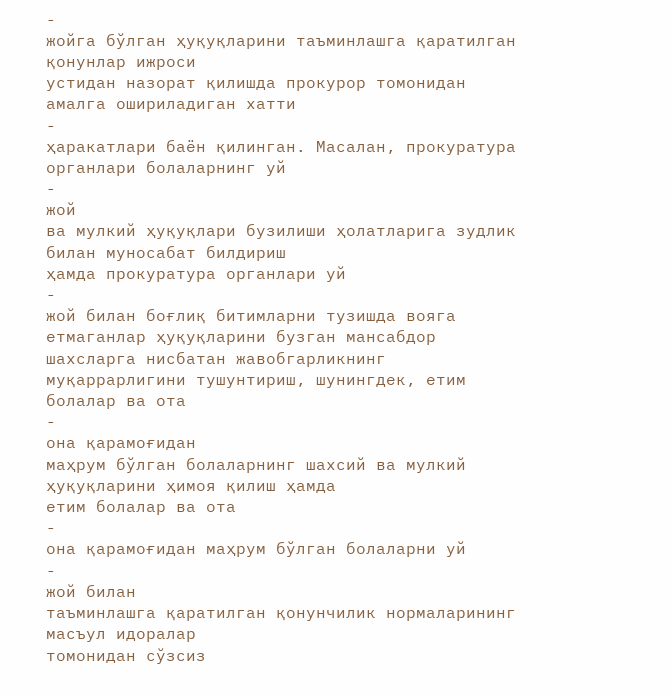-
жойга бўлган ҳуқуқларини таъминлашга қаратилган қонунлар ижроси
устидан назорат қилишда прокурор томонидан амалга ошириладиган хатти
-
ҳаракатлари баён қилинган. Масалан, прокуратура органлари болаларнинг уй
-
жой
ва мулкий ҳуқуқлари бузилиши ҳолатларига зудлик билан муносабат билдириш
ҳамда прокуратура органлари уй
-
жой билан боғлиқ битимларни тузишда вояга
етмаганлар ҳуқуқларини бузган мансабдор шахсларга нисбатан жавобгарликнинг
муқаррарлигини тушунтириш, шунингдек, етим болалар ва ота
-
она қарамоғидан
маҳрум бўлган болаларнинг шахсий ва мулкий ҳуқуқларини ҳимоя қилиш ҳамда
етим болалар ва ота
-
она қарамоғидан маҳрум бўлган болаларни уй
-
жой билан
таъминлашга қаратилган қонунчилик нормаларининг масъул идоралар
томонидан сўзсиз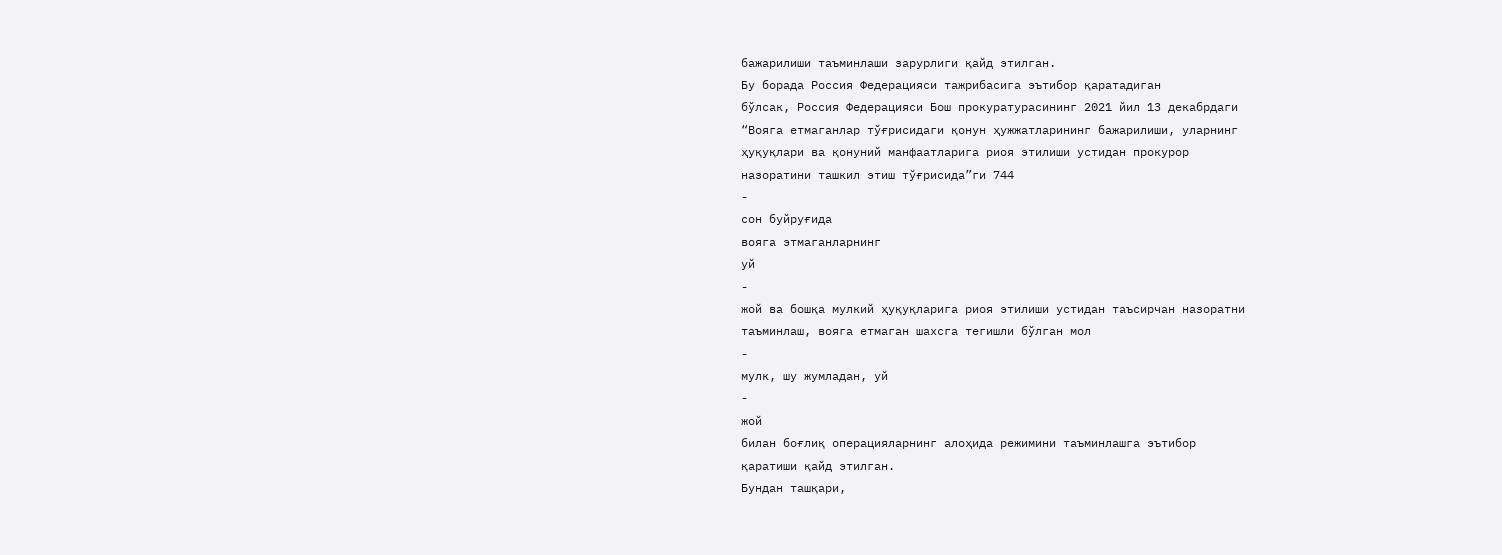бажарилиши таъминлаши зарурлиги қайд этилган.
Бу борада Россия Федерацияси тажрибасига эътибор қаратадиган
бўлсак, Россия Федерацияси Бош прокуратурасининг 2021 йил 13 декабрдаги
“Вояга етмаганлар тўғрисидаги қонун ҳужжатларининг бажарилиши, уларнинг
ҳуқуқлари ва қонуний манфаатларига риоя этилиши устидан прокурор
назоратини ташкил этиш тўғрисида”ги 744
-
сон буйруғида
вояга этмаганларнинг
уй
-
жой ва бошқа мулкий ҳуқуқларига риоя этилиши устидан таъсирчан назоратни
таъминлаш, вояга етмаган шахсга тегишли бўлган мол
-
мулк, шу жумладан, уй
-
жой
билан боғлиқ операцияларнинг алоҳида режимини таъминлашга эътибор
қаратиши қайд этилган.
Бундан ташқари,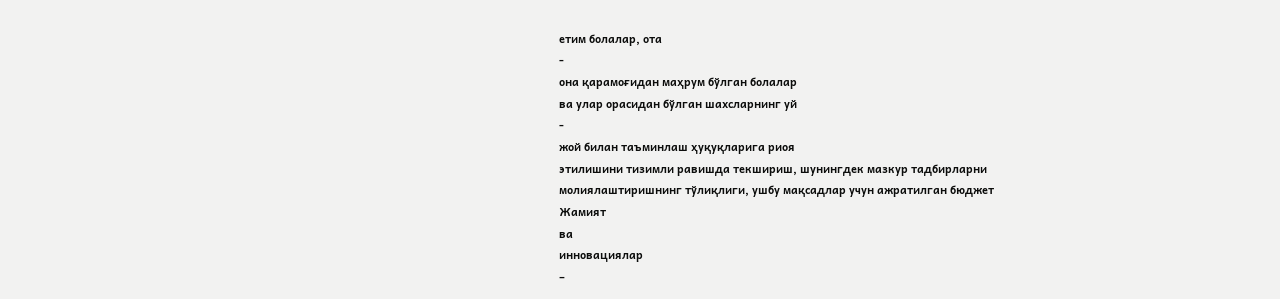етим болалар, ота
-
она қарамоғидан маҳрум бўлган болалар
ва улар орасидан бўлган шахсларнинг уй
-
жой билан таъминлаш ҳуқуқларига риоя
этилишини тизимли равишда текшириш, шунингдек мазкур тадбирларни
молиялаштиришнинг тўлиқлиги, ушбу мақсадлар учун ажратилган бюджет
Жамият
ва
инновациялар
–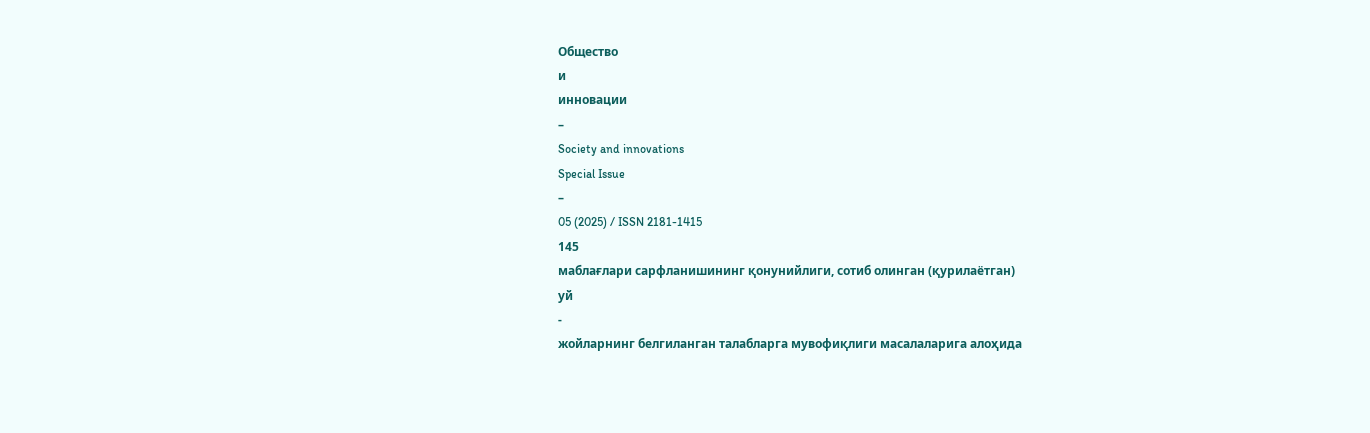Общество
и
инновации
–
Society and innovations
Special Issue
–
05 (2025) / ISSN 2181-1415
145
маблағлари сарфланишининг қонунийлиги, сотиб олинган (қурилаётган)
уй
-
жойларнинг белгиланган талабларга мувофиқлиги масалаларига алоҳида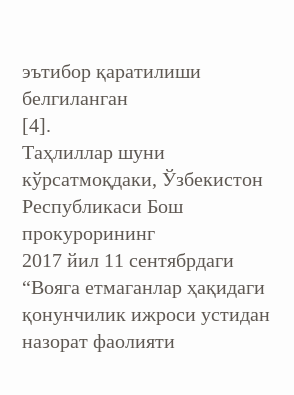эътибор қаратилиши белгиланган
[4].
Таҳлиллар шуни кўрсатмоқдаки, Ўзбекистон Республикаси Бош прокурорининг
2017 йил 11 сентябрдаги
“Вояга етмаганлар ҳақидаги қонунчилик ижроси устидан
назорат фаолияти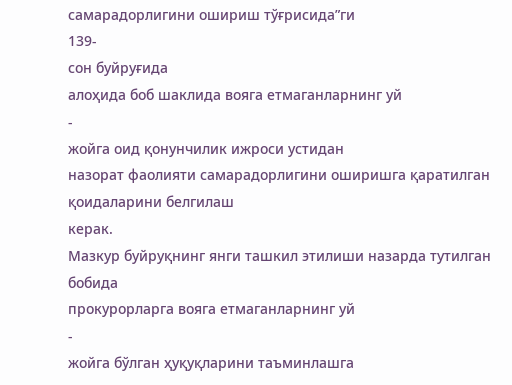самарадорлигини ошириш тўғрисида”ги
139-
сон буйруғида
алоҳида боб шаклида вояга етмаганларнинг уй
-
жойга оид қонунчилик ижроси устидан
назорат фаолияти самарадорлигини оширишга қаратилган қоидаларини белгилаш
керак.
Мазкур буйруқнинг янги ташкил этилиши назарда тутилган бобида
прокурорларга вояга етмаганларнинг уй
-
жойга бўлган ҳуқуқларини таъминлашга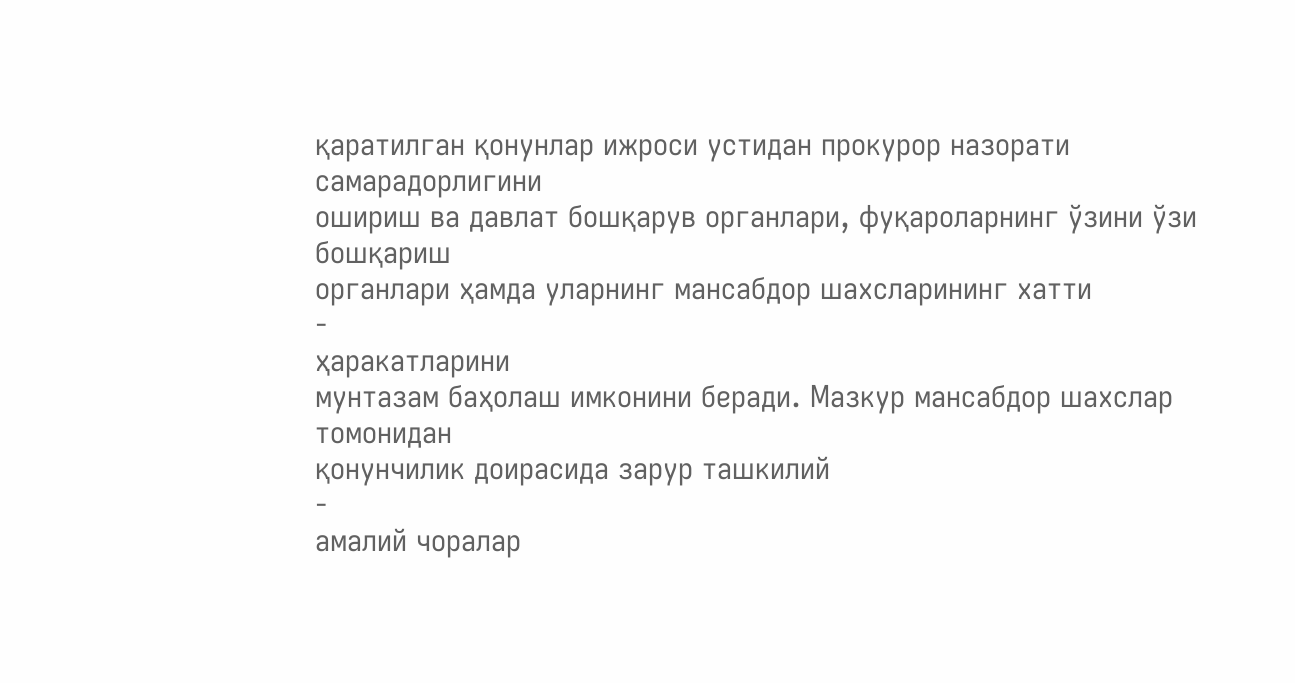қаратилган қонунлар ижроси устидан прокурор назорати самарадорлигини
ошириш ва давлат бошқарув органлари, фуқароларнинг ўзини ўзи бошқариш
органлари ҳамда уларнинг мансабдор шахсларининг хатти
-
ҳаракатларини
мунтазам баҳолаш имконини беради. Мазкур мансабдор шахслар томонидан
қонунчилик доирасида зарур ташкилий
-
амалий чоралар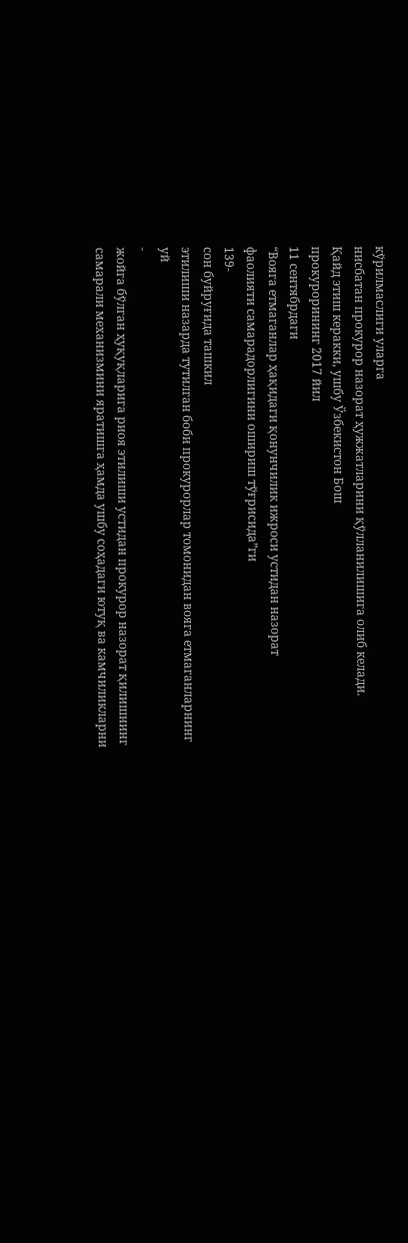кўрилмаслиги уларга
нисбатан прокурор назорат ҳужжатларини қўлланилишига олиб келади.
Қайд этиш керакки, ушбу Ўзбекистон Бош
прокурорининг 2017 йил
11 сентябрдаги
“Вояга етмаганлар ҳақидаги қонунчилик ижроси устидан назорат
фаолияти самарадорлигини ошириш тўғрисида”ги
139-
сон буйруғида ташкил
этилиши назарда тутилган боби прокурорлар томонидан вояга етмаганларнинг
уй
-
жойга бўлган ҳуқуқларига риоя этилиши устидан прокурор назорат қилишнинг
самарали механизмини яратишга ҳамда ушбу соҳадаги ютуқ ва камчиликларни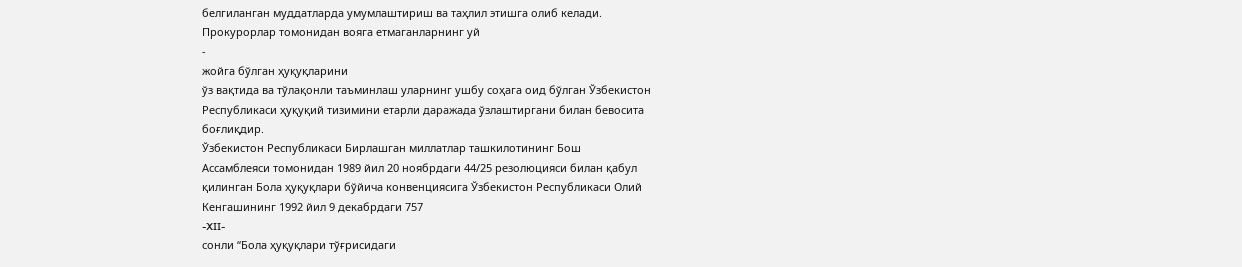белгиланган муддатларда умумлаштириш ва таҳлил этишга олиб келади.
Прокурорлар томонидан вояга етмаганларнинг уй
-
жойга бўлган ҳуқуқларини
ўз вақтида ва тўлақонли таъминлаш уларнинг ушбу соҳага оид бўлган Ўзбекистон
Республикаси ҳуқуқий тизимини етарли даражада ўзлаштиргани билан бевосита
боғлиқдир.
Ўзбекистон Республикаси Бирлашган миллатлар ташкилотининг Бош
Ассамблеяси томонидан 1989 йил 20 ноябрдаги 44/25 резолюцияси билан қабул
қилинган Бола ҳуқуқлари бўйича конвенциясига Ўзбекистон Республикаси Олий
Кенгашининг 1992 йил 9 декабрдаги 757
-XII-
сонли “Бола ҳуқуқлари тўғрисидаги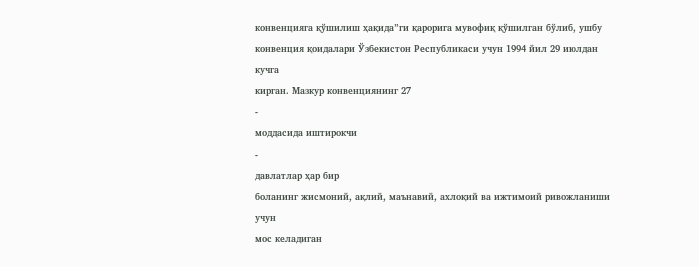конвенцияга қўшилиш ҳақида”ги қарорига мувофиқ қўшилган бўлиб, ушбу
конвенция қоидалари Ўзбекистон Республикаси учун 1994 йил 29 июлдан кучга
кирган. Мазкур конвенциянинг 27
-
моддасида иштирокчи
-
давлатлар ҳар бир
боланинг жисмоний, ақлий, маънавий, ахлоқий ва ижтимоий ривожланиши учун
мос келадиган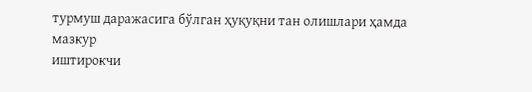турмуш даражасига бўлган ҳуқуқни тан олишлари ҳамда мазкур
иштирокчи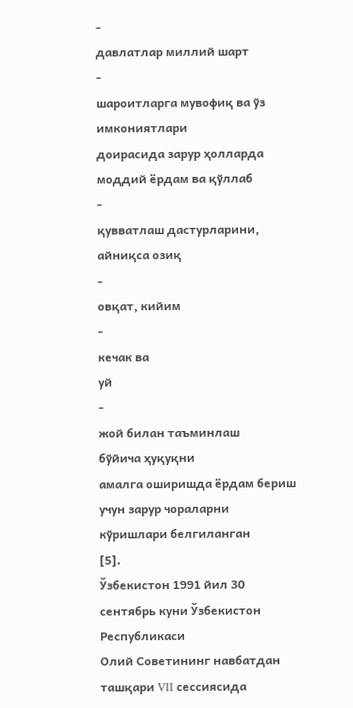-
давлатлар миллий шарт
-
шароитларга мувофиқ ва ўз имкониятлари
доирасида зарур ҳолларда моддий ёрдам ва қўллаб
-
қувватлаш дастурларини,
айниқса озиқ
-
овқат, кийим
-
кечак ва
уй
-
жой билан таъминлаш
бўйича ҳуқуқни
амалга оширишда ёрдам бериш учун зарур чораларни кўришлари белгиланган
[5].
Ўзбекистон 1991 йил 30 сентябрь куни Ўзбекистон Республикаси
Олий Советининг навбатдан ташқари VII сессиясида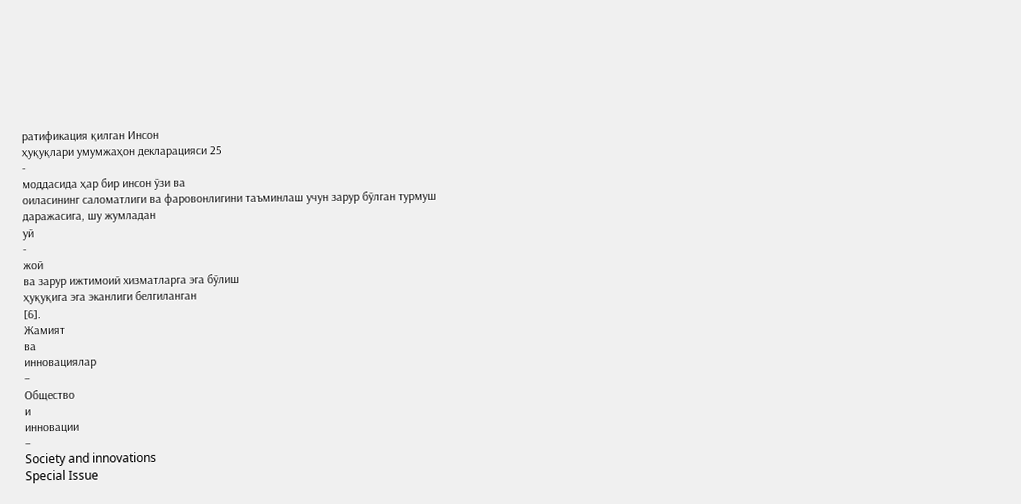ратификация қилган Инсон
ҳуқуқлари умумжаҳон декларацияси 25
-
моддасида ҳар бир инсон ўзи ва
оиласининг саломатлиги ва фаровонлигини таъминлаш учун зарур бўлган турмуш
даражасига, шу жумладан
уй
-
жой
ва зарур ижтимоий хизматларга эга бўлиш
ҳуқуқига эга эканлиги белгиланган
[6].
Жамият
ва
инновациялар
–
Общество
и
инновации
–
Society and innovations
Special Issue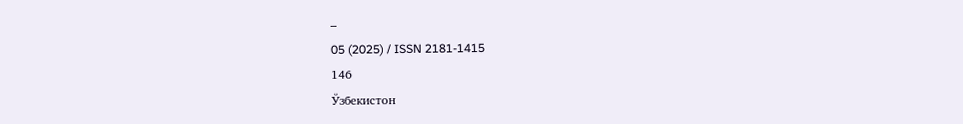–
05 (2025) / ISSN 2181-1415
146
Ўзбекистон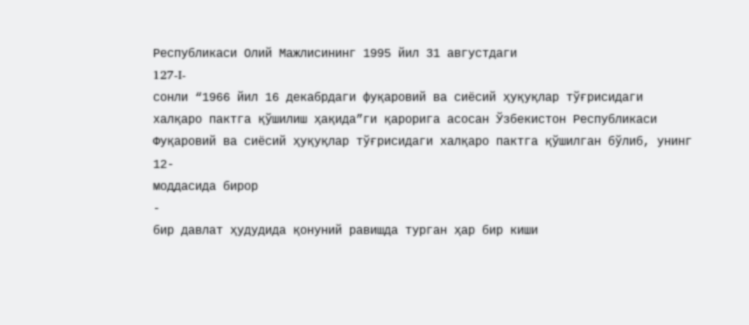Республикаси Олий Мажлисининг 1995 йил 31 августдаги
127-I-
сонли “1966 йил 16 декабрдаги фуқаровий ва сиёсий ҳуқуқлар тўғрисидаги
халқаро пактга қўшилиш ҳақида”ги қарорига асосан Ўзбекистон Республикаси
Фуқаровий ва сиёсий ҳуқуқлар тўғрисидаги халқаро пактга қўшилган бўлиб, унинг
12-
моддасида бирор
-
бир давлат ҳудудида қонуний равишда турган ҳар бир киши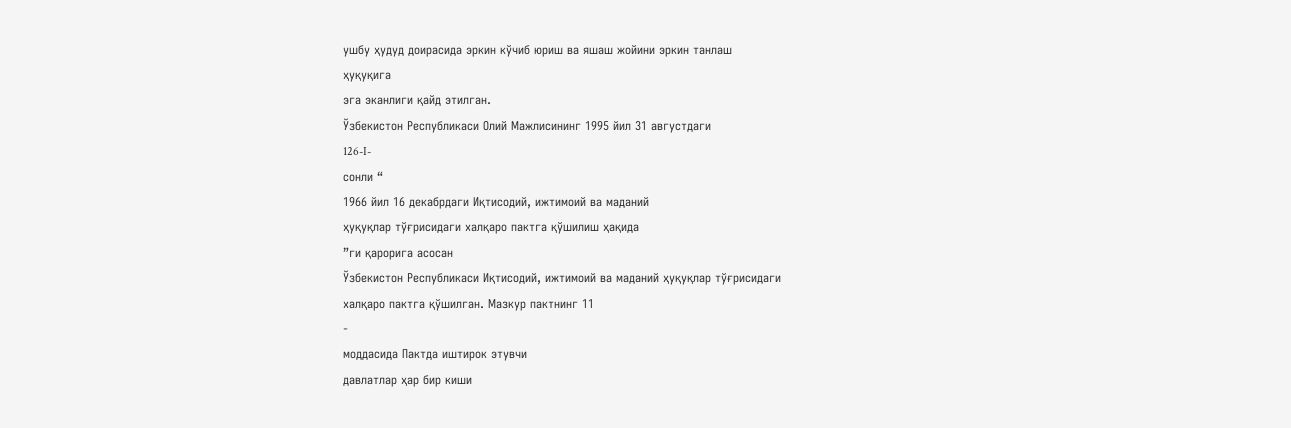ушбу ҳудуд доирасида эркин кўчиб юриш ва яшаш жойини эркин танлаш
ҳуқуқига
эга эканлиги қайд этилган.
Ўзбекистон Республикаси Олий Мажлисининг 1995 йил 31 августдаги
126-I-
сонли “
1966 йил 16 декабрдаги Иқтисодий, ижтимоий ва маданий
ҳуқуқлар тўғрисидаги халқаро пактга қўшилиш ҳақида
”ги қарорига асосан
Ўзбекистон Республикаси Иқтисодий, ижтимоий ва маданий ҳуқуқлар тўғрисидаги
халқаро пактга қўшилган. Мазкур пактнинг 11
-
моддасида Пактда иштирок этувчи
давлатлар ҳар бир киши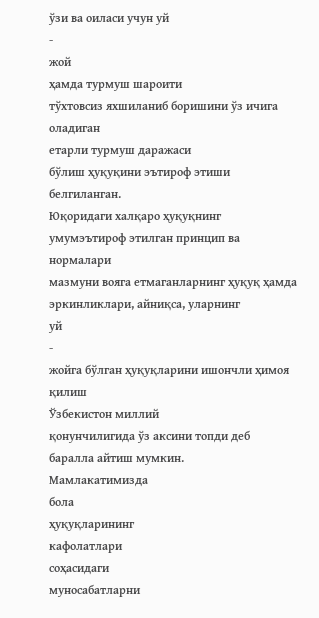ўзи ва оиласи учун уй
-
жой
ҳамда турмуш шароити
тўхтовсиз яхшиланиб боришини ўз ичига оладиган
етарли турмуш даражаси
бўлиш ҳуқуқини эътироф этиши белгиланган.
Юқоридаги халқаро ҳуқуқнинг умумэътироф этилган принцип ва нормалари
мазмуни вояга етмаганларнинг ҳуқуқ ҳамда эркинликлари, айниқса, уларнинг
уй
-
жойга бўлган ҳуқуқларини ишончли ҳимоя қилиш
Ўзбекистон миллий
қонунчилигида ўз аксини топди деб баралла айтиш мумкин.
Мамлакатимизда
бола
ҳуқуқларининг
кафолатлари
соҳасидаги
муносабатларни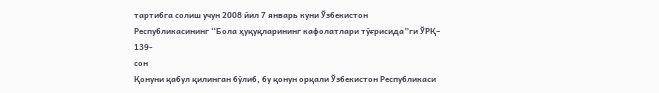тартибга солиш учун 2008 йил 7 январь куни Ўзбекистон
Республикасининг “Бола ҳуқуқларининг кафолатлари тўғрисида”ги ЎРҚ–
139-
сон
Қонуни қабул қилинган бўлиб, бу қонун орқали Ўзбекистон Республикаси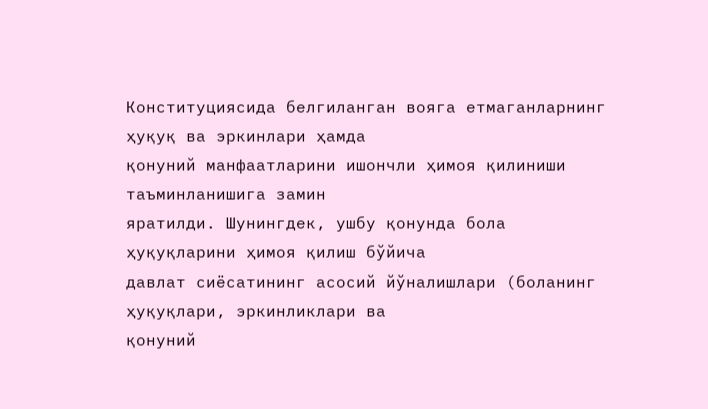Конституциясида белгиланган вояга етмаганларнинг ҳуқуқ ва эркинлари ҳамда
қонуний манфаатларини ишончли ҳимоя қилиниши таъминланишига замин
яратилди. Шунингдек, ушбу қонунда бола ҳуқуқларини ҳимоя қилиш бўйича
давлат сиёсатининг асосий йўналишлари (боланинг ҳуқуқлари, эркинликлари ва
қонуний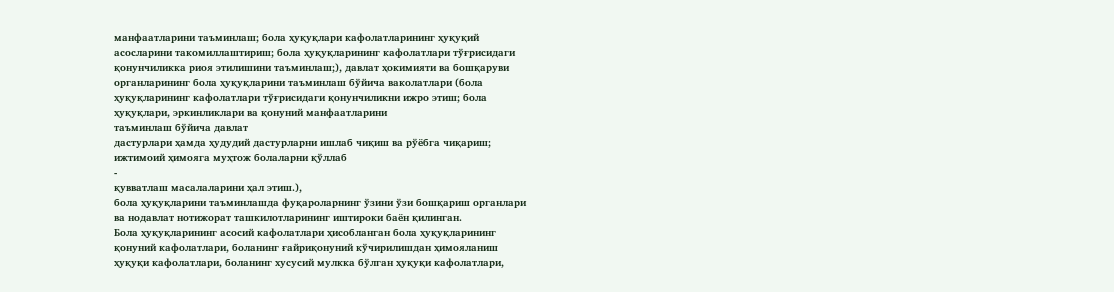манфаатларини таъминлаш; бола ҳуқуқлари кафолатларининг ҳуқуқий
асосларини такомиллаштириш; бола ҳуқуқларининг кафолатлари тўғрисидаги
қонунчиликка риоя этилишини таъминлаш;), давлат ҳокимияти ва бошқаруви
органларининг бола ҳуқуқларини таъминлаш бўйича ваколатлари (бола
ҳуқуқларининг кафолатлари тўғрисидаги қонунчиликни ижро этиш; бола
ҳуқуқлари, эркинликлари ва қонуний манфаатларини
таъминлаш бўйича давлат
дастурлари ҳамда ҳудудий дастурларни ишлаб чиқиш ва рўёбга чиқариш;
ижтимоий ҳимояга муҳтож болаларни қўллаб
-
қувватлаш масалаларини ҳал этиш.),
бола ҳуқуқларини таъминлашда фуқароларнинг ўзини ўзи бошқариш органлари
ва нодавлат нотижорат ташкилотларининг иштироки баён қилинган.
Бола ҳуқуқларининг асосий кафолатлари ҳисобланган бола ҳуқуқларининг
қонуний кафолатлари, боланинг ғайриқонуний кўчирилишдан ҳимояланиш
ҳуқуқи кафолатлари, боланинг хусусий мулкка бўлган ҳуқуқи кафолатлари,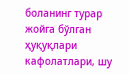боланинг турар жойга бўлган ҳуқуқлари кафолатлари, шу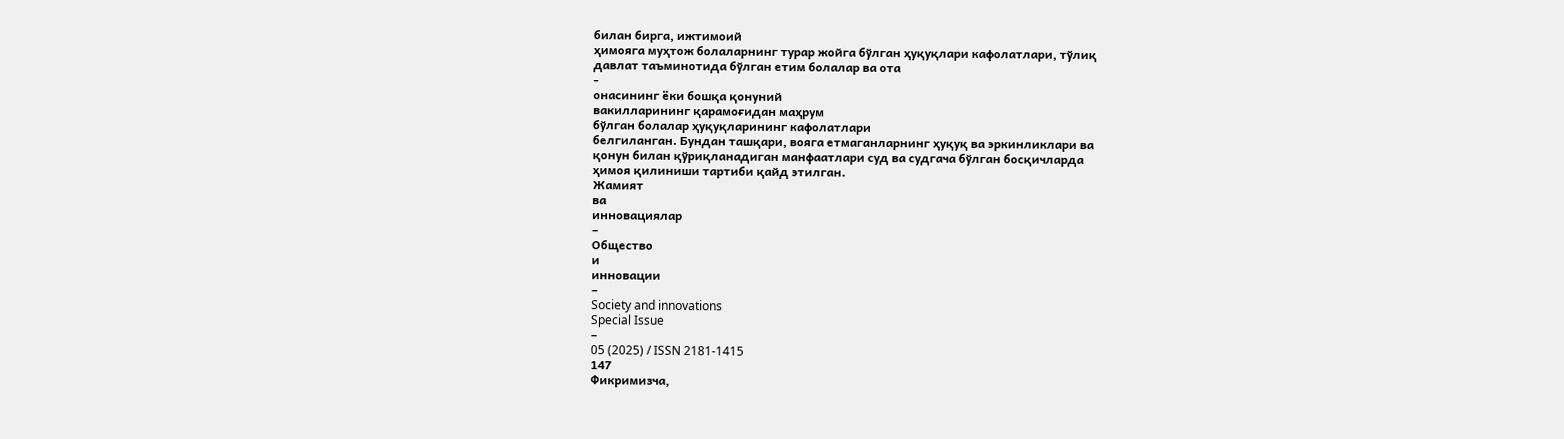билан бирга, ижтимоий
ҳимояга муҳтож болаларнинг турар жойга бўлган ҳуқуқлари кафолатлари, тўлиқ
давлат таъминотида бўлган етим болалар ва ота
-
онасининг ёки бошқа қонуний
вакилларининг қарамоғидан маҳрум
бўлган болалар ҳуқуқларининг кафолатлари
белгиланган. Бундан ташқари, вояга етмаганларнинг ҳуқуқ ва эркинликлари ва
қонун билан қўриқланадиган манфаатлари суд ва судгача бўлган босқичларда
ҳимоя қилиниши тартиби қайд этилган.
Жамият
ва
инновациялар
–
Общество
и
инновации
–
Society and innovations
Special Issue
–
05 (2025) / ISSN 2181-1415
147
Фикримизча,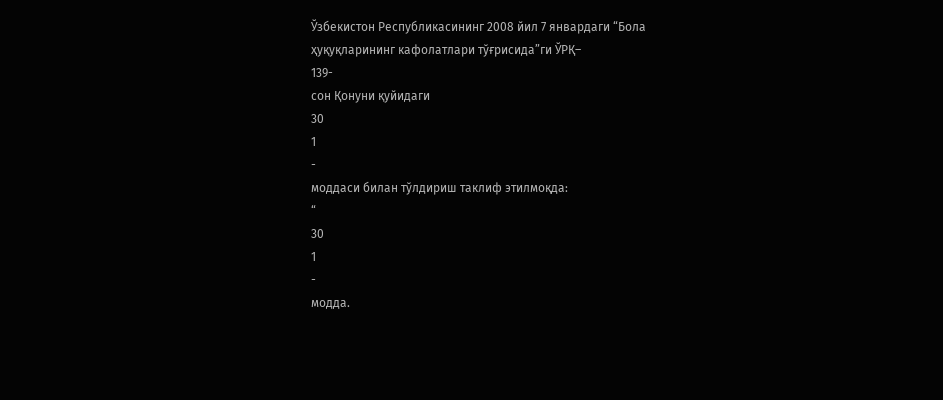Ўзбекистон Республикасининг 2008 йил 7 январдаги “Бола
ҳуқуқларининг кафолатлари тўғрисида”ги ЎРҚ–
139-
сон Қонуни қуйидаги
30
1
-
моддаси билан тўлдириш таклиф этилмоқда:
“
30
1
-
модда.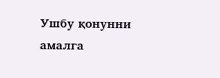Ушбу қонунни амалга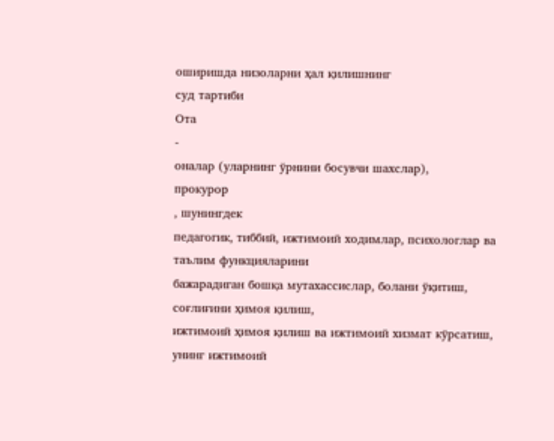оширишда низоларни ҳал қилишнинг
суд тартиби
Ота
-
оналар (уларнинг ўрнини босувчи шахслар),
прокурор
, шунингдек
педагогик, тиббий, ижтимоий ходимлар, психологлар ва таълим функцияларини
бажарадиган бошқа мутахассислар, болани ўқитиш, соғлиғини ҳимоя қилиш,
ижтимоий ҳимоя қилиш ва ижтимоий хизмат кўрсатиш, унинг ижтимоий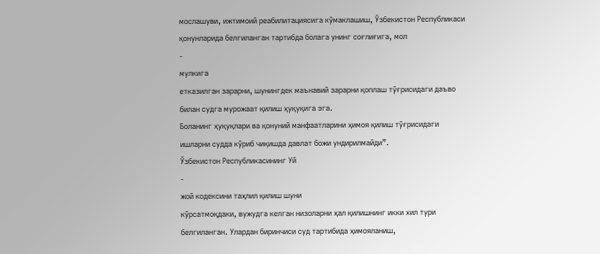мослашуви, ижтимоий реабилитациясига кўмаклашиш, Ўзбекистон Республикаси
қонунларида белгиланган тартибда болага унинг соғлиғига, мол
-
мулкига
етказилган зарарни, шунингдек маънавий зарарни қоплаш тўғрисидаги даъво
билан судга мурожаат қилиш ҳуқуқига эга.
Боланинг ҳуқуқлари ва қонуний манфаатларини ҳимоя қилиш тўғрисидаги
ишларни судда кўриб чиқишда давлат божи ундирилмайди”.
Ўзбекистон Республикасининг Уй
-
жой кодексини таҳлил қилиш шуни
кўрсатмоқдаки, вужудга келган низоларни ҳал қилишнинг икки хил тури
белгиланган. Улардан биринчиси суд тартибида ҳимояланиш,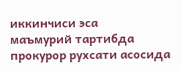иккинчиси эса
маъмурий тартибда прокурор рухсати асосида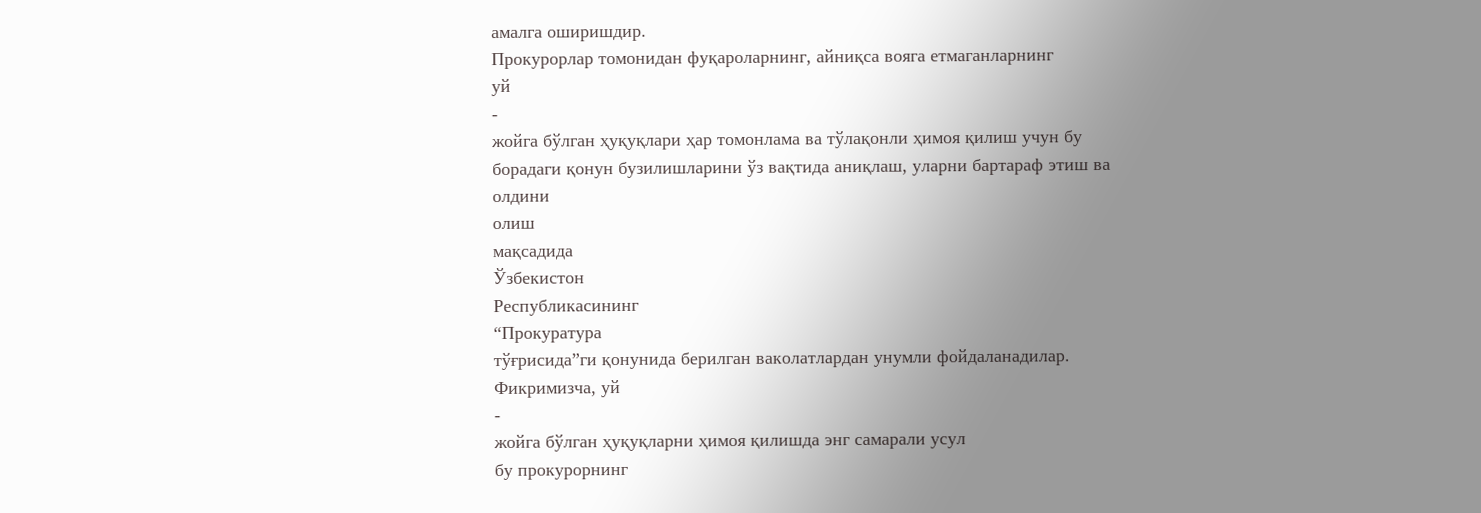амалга оширишдир.
Прокурорлар томонидан фуқароларнинг, айниқса вояга етмаганларнинг
уй
-
жойга бўлган ҳуқуқлари ҳар томонлама ва тўлақонли ҳимоя қилиш учун бу
борадаги қонун бузилишларини ўз вақтида аниқлаш, уларни бартараф этиш ва
олдини
олиш
мақсадида
Ўзбекистон
Республикасининг
“Прокуратура
тўғрисида”ги қонунида берилган ваколатлардан унумли фойдаланадилар.
Фикримизча, уй
-
жойга бўлган ҳуқуқларни ҳимоя қилишда энг самарали усул
бу прокурорнинг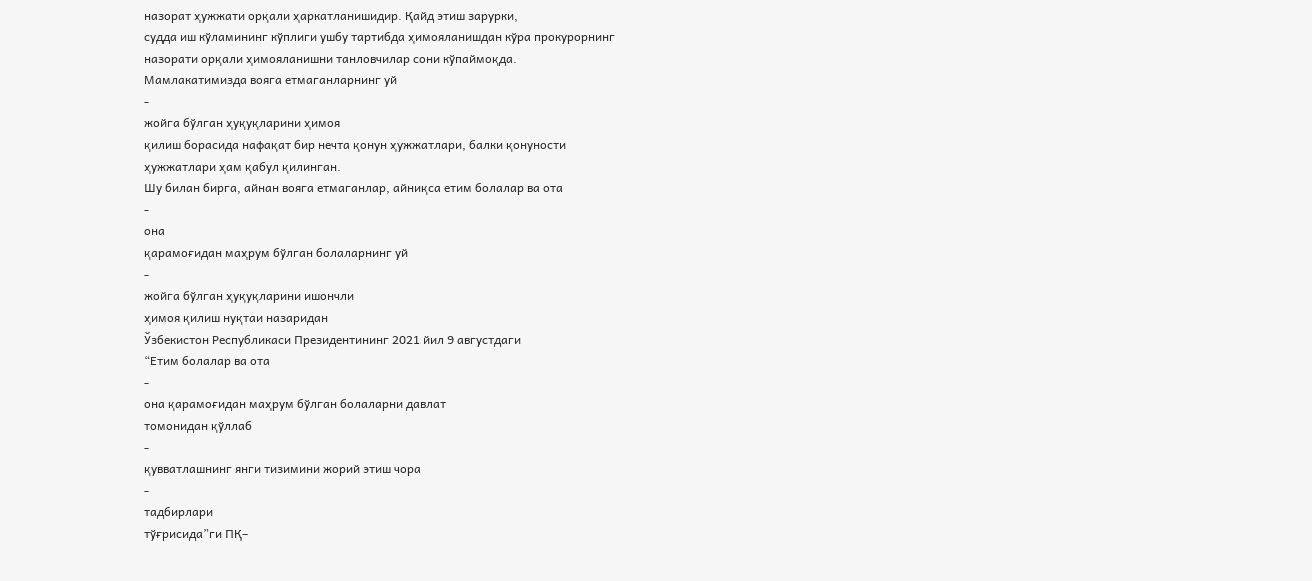назорат ҳужжати орқали ҳаркатланишидир. Қайд этиш зарурки,
судда иш кўламининг кўплиги ушбу тартибда ҳимояланишдан кўра прокурорнинг
назорати орқали ҳимояланишни танловчилар сони кўпаймоқда.
Мамлакатимизда вояга етмаганларнинг уй
-
жойга бўлган ҳуқуқларини ҳимоя
қилиш борасида нафақат бир нечта қонун ҳужжатлари, балки қонуности
ҳужжатлари ҳам қабул қилинган.
Шу билан бирга, айнан вояга етмаганлар, айниқса етим болалар ва ота
-
она
қарамоғидан маҳрум бўлган болаларнинг уй
-
жойга бўлган ҳуқуқларини ишончли
ҳимоя қилиш нуқтаи назаридан
Ўзбекистон Республикаси Президентининг 2021 йил 9 августдаги
“Етим болалар ва ота
-
она қарамоғидан маҳрум бўлган болаларни давлат
томонидан қўллаб
-
қувватлашнинг янги тизимини жорий этиш чора
-
тадбирлари
тўғрисида”ги ПҚ–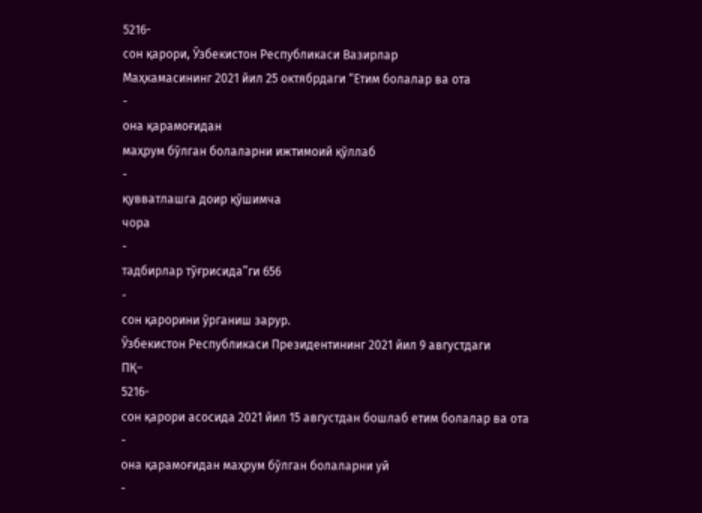5216-
сон қарори, Ўзбекистон Республикаси Вазирлар
Маҳкамасининг 2021 йил 25 октябрдаги “Етим болалар ва ота
-
она қарамоғидан
маҳрум бўлган болаларни ижтимоий қўллаб
-
қувватлашга доир қўшимча
чора
-
тадбирлар тўғрисида”ги 656
-
сон қарорини ўрганиш зарур.
Ўзбекистон Республикаси Президентининг 2021 йил 9 августдаги
ПҚ–
5216-
сон қарори асосида 2021 йил 15 августдан бошлаб етим болалар ва ота
-
она қарамоғидан маҳрум бўлган болаларни уй
-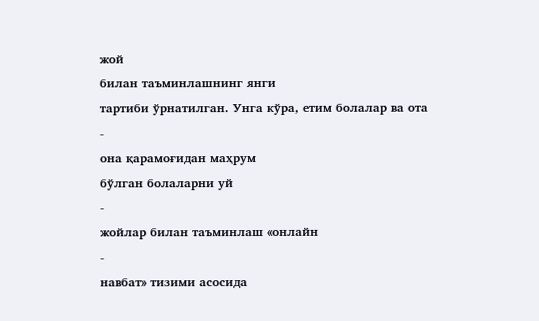жой
билан таъминлашнинг янги
тартиби ўрнатилган. Унга кўра, етим болалар ва ота
-
она қарамоғидан маҳрум
бўлган болаларни уй
-
жойлар билан таъминлаш «онлайн
-
навбат» тизими асосида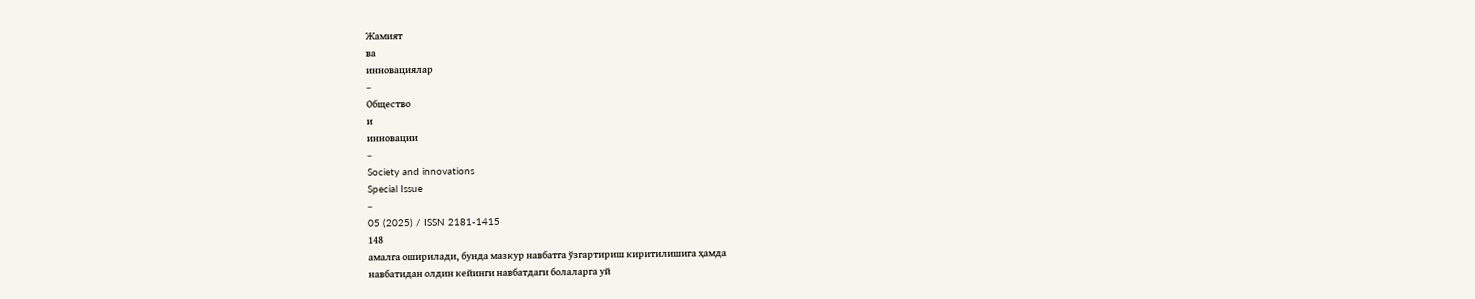Жамият
ва
инновациялар
–
Общество
и
инновации
–
Society and innovations
Special Issue
–
05 (2025) / ISSN 2181-1415
148
амалга оширилади, бунда мазкур навбатга ўзгартириш киритилишига ҳамда
навбатидан олдин кейинги навбатдаги болаларга уй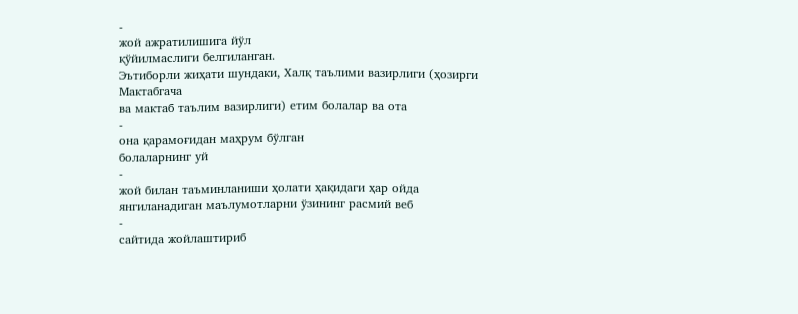-
жой ажратилишига йўл
қўйилмаслиги белгиланган.
Эътиборли жиҳати шундаки, Халқ таълими вазирлиги (ҳозирги Мактабгача
ва мактаб таълим вазирлиги) етим болалар ва ота
-
она қарамоғидан маҳрум бўлган
болаларнинг уй
-
жой билан таъминланиши ҳолати ҳақидаги ҳар ойда
янгиланадиган маълумотларни ўзининг расмий веб
-
сайтида жойлаштириб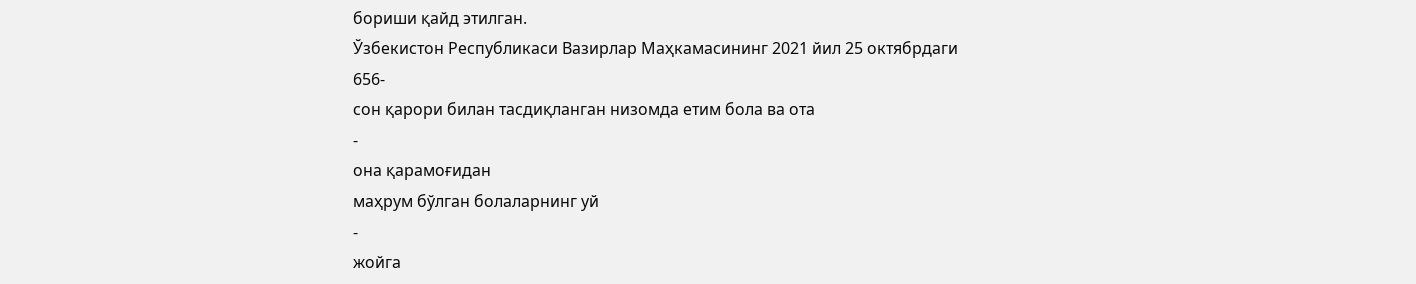бориши қайд этилган.
Ўзбекистон Республикаси Вазирлар Маҳкамасининг 2021 йил 25 октябрдаги
656-
сон қарори билан тасдиқланган низомда етим бола ва ота
-
она қарамоғидан
маҳрум бўлган болаларнинг уй
-
жойга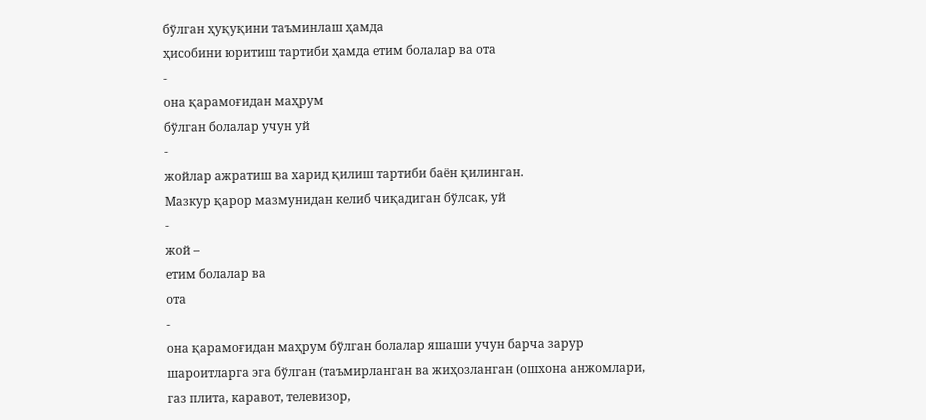бўлган ҳуқуқини таъминлаш ҳамда
ҳисобини юритиш тартиби ҳамда етим болалар ва ота
-
она қарамоғидан маҳрум
бўлган болалар учун уй
-
жойлар ажратиш ва харид қилиш тартиби баён қилинган.
Мазкур қарор мазмунидан келиб чиқадиган бўлсак, уй
-
жой –
етим болалар ва
ота
-
она қарамоғидан маҳрум бўлган болалар яшаши учун барча зарур
шароитларга эга бўлган (таъмирланган ва жиҳозланган (ошхона анжомлари,
газ плита, каравот, телевизор,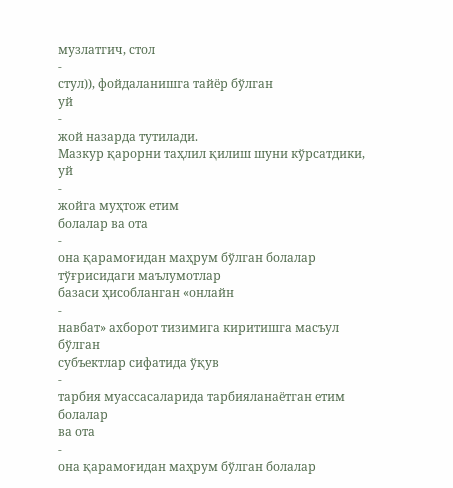музлатгич, стол
-
стул)), фойдаланишга тайёр бўлган
уй
-
жой назарда тутилади.
Мазкур қарорни таҳлил қилиш шуни кўрсатдики, уй
-
жойга муҳтож етим
болалар ва ота
-
она қарамоғидан маҳрум бўлган болалар тўғрисидаги маълумотлар
базаси ҳисобланган «онлайн
-
навбат» ахборот тизимига киритишга масъул бўлган
субъектлар сифатида ўқув
-
тарбия муассасаларида тарбияланаётган етим болалар
ва ота
-
она қарамоғидан маҳрум бўлган болалар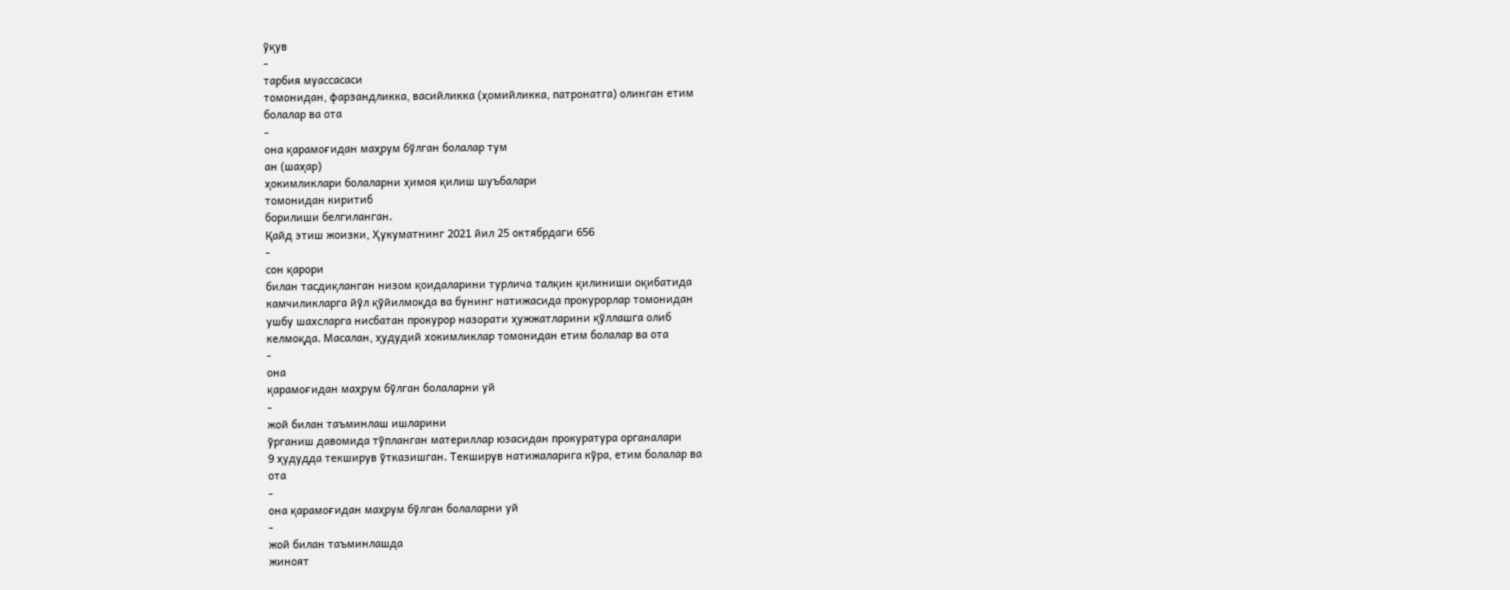ўқув
-
тарбия муассасаси
томонидан, фарзандликка, васийликка (ҳомийликка, патронатга) олинган етим
болалар ва ота
-
она қарамоғидан маҳрум бўлган болалар тум
ан (шаҳар)
ҳокимликлари болаларни ҳимоя қилиш шуъбалари
томонидан киритиб
борилиши белгиланган.
Қайд этиш жоизки, Ҳукуматнинг 2021 йил 25 октябрдаги 656
-
сон қарори
билан тасдиқланган низом қоидаларини турлича талқин қилиниши оқибатида
камчиликларга йўл қўйилмоқда ва бунинг натижасида прокурорлар томонидан
ушбу шахсларга нисбатан прокурор назорати ҳужжатларини қўллашга олиб
келмоқда. Масалан, ҳудудий хокимликлар томонидан етим болалар ва ота
-
она
қарамоғидан маҳрум бўлган болаларни уй
-
жой билан таъминлаш ишларини
ўрганиш давомида тўпланган материллар юзасидан прокуратура органалари
9 ҳудудда текширув ўтказишган. Текширув натижаларига кўра, етим болалар ва
ота
-
она қарамоғидан маҳрум бўлган болаларни уй
-
жой билан таъминлашда
жиноят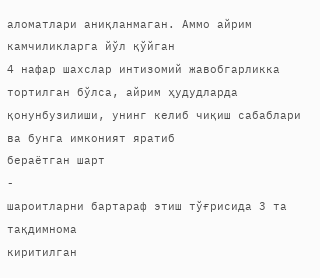аломатлари аниқланмаган. Аммо айрим камчиликларга йўл қўйган
4 нафар шахслар интизомий жавобгарликка тортилган бўлса, айрим ҳудудларда
қонунбузилиши, унинг келиб чиқиш сабаблари ва бунга имконият яратиб
бераётган шарт
-
шароитларни бартараф этиш тўғрисида 3 та тақдимнома
киритилган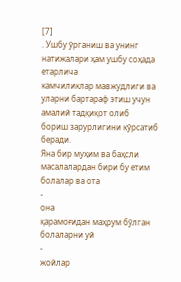[7]
. Ушбу ўрганиш ва унинг натижалари ҳам ушбу соҳада етарлича
камчиликлар мавжудлиги ва уларни бартараф этиш учун амалий тадқиқот олиб
бориш зарурлигини кўрсатиб беради.
Яна бир муҳим ва баҳсли масалалардан бири бу етим болалар ва ота
-
она
қарамоғидан маҳрум бўлган болаларни уй
-
жойлар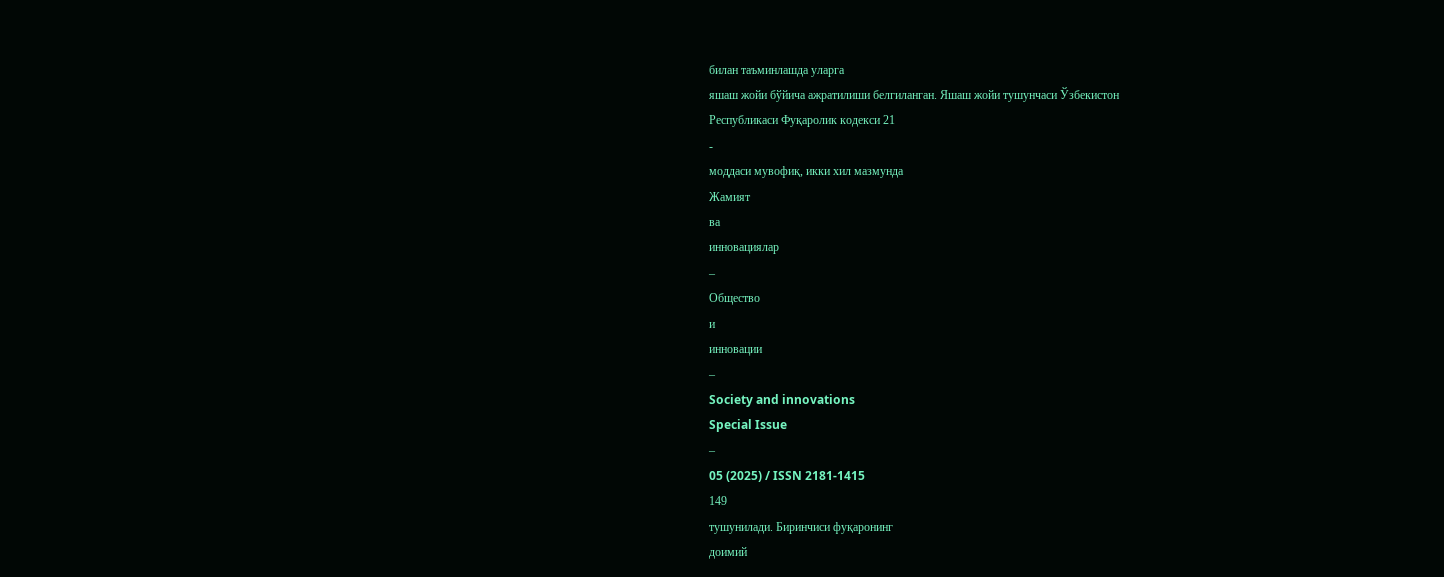билан таъминлашда уларга
яшаш жойи бўйича ажратилиши белгиланган. Яшаш жойи тушунчаси Ўзбекистон
Республикаси Фуқаролик кодекси 21
-
моддаси мувофиқ, икки хил мазмунда
Жамият
ва
инновациялар
–
Общество
и
инновации
–
Society and innovations
Special Issue
–
05 (2025) / ISSN 2181-1415
149
тушунилади. Биринчиси фуқаронинг
доимий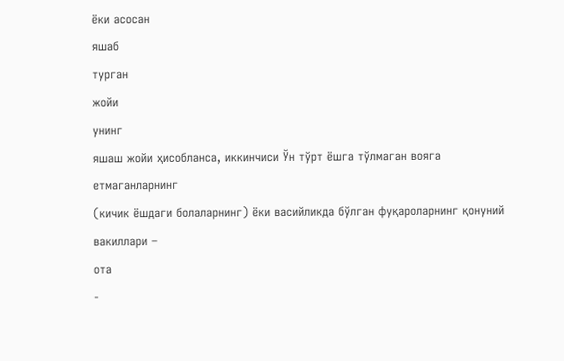ёки асосан
яшаб
турган
жойи
унинг
яшаш жойи ҳисобланса, иккинчиси Ўн тўрт ёшга тўлмаган вояга етмаганларнинг
(кичик ёшдаги болаларнинг) ёки васийликда бўлган фуқароларнинг қонуний
вакиллари –
ота
-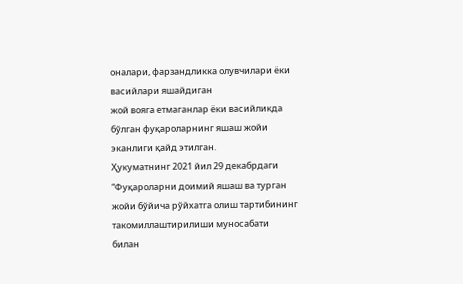оналари, фарзандликка олувчилари ёки васийлари яшайдиган
жой вояга етмаганлар ёки васийликда бўлган фуқароларнинг яшаш жойи
эканлиги қайд этилган.
Ҳукуматнинг 2021 йил 29 декабрдаги “Фуқароларни доимий яшаш ва турган
жойи бўйича рўйхатга олиш тартибининг такомиллаштирилиши муносабати
билан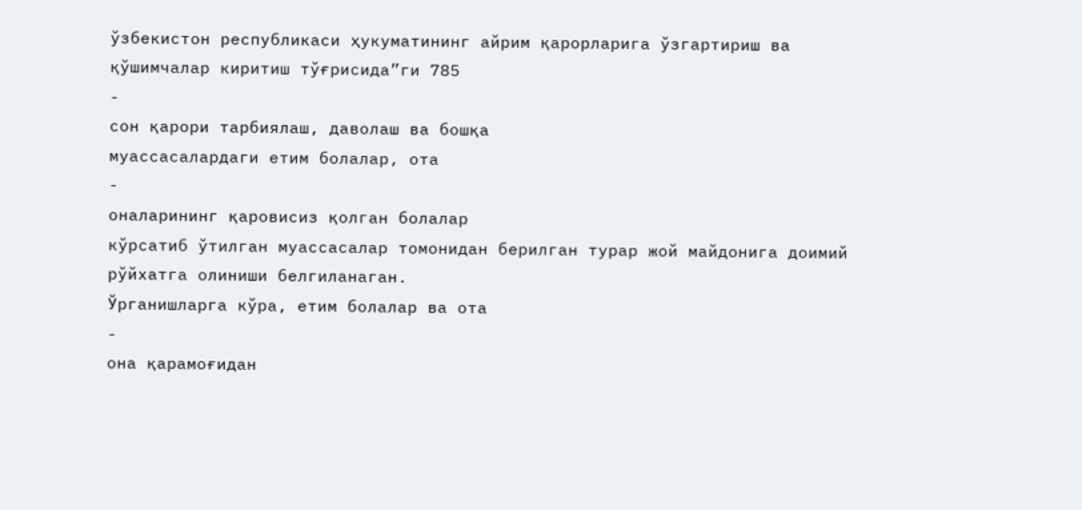ўзбекистон республикаси ҳукуматининг айрим қарорларига ўзгартириш ва
қўшимчалар киритиш тўғрисида”ги 785
-
сон қарори тарбиялаш, даволаш ва бошқа
муассасалардаги етим болалар, ота
-
оналарининг қаровисиз қолган болалар
кўрсатиб ўтилган муассасалар томонидан берилган турар жой майдонига доимий
рўйхатга олиниши белгиланаган.
Ўрганишларга кўра, етим болалар ва ота
-
она қарамоғидан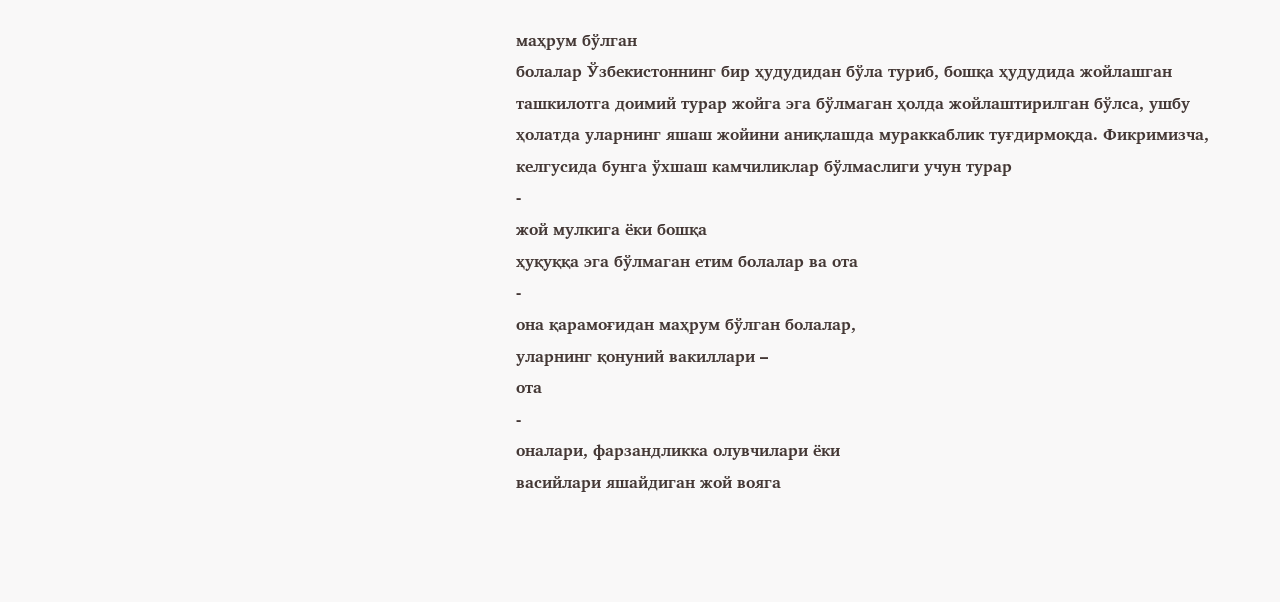маҳрум бўлган
болалар Ўзбекистоннинг бир ҳудудидан бўла туриб, бошқа ҳудудида жойлашган
ташкилотга доимий турар жойга эга бўлмаган ҳолда жойлаштирилган бўлса, ушбу
ҳолатда уларнинг яшаш жойини аниқлашда мураккаблик туғдирмоқда. Фикримизча,
келгусида бунга ўхшаш камчиликлар бўлмаслиги учун турар
-
жой мулкига ёки бошқа
ҳуқуққа эга бўлмаган етим болалар ва ота
-
она қарамоғидан маҳрум бўлган болалар,
уларнинг қонуний вакиллари –
ота
-
оналари, фарзандликка олувчилари ёки
васийлари яшайдиган жой вояга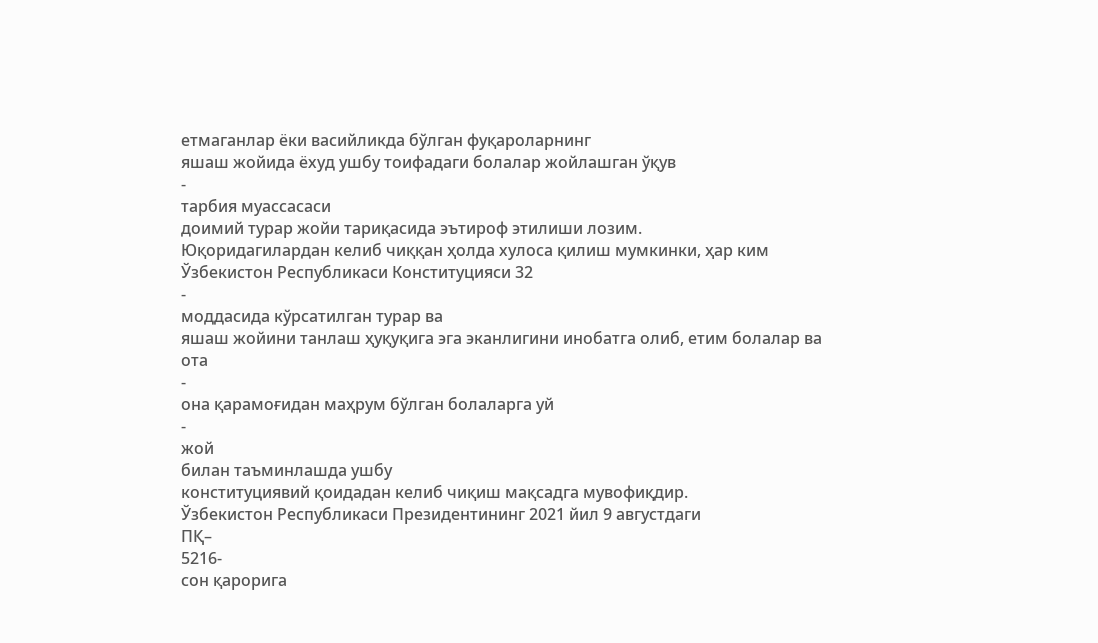етмаганлар ёки васийликда бўлган фуқароларнинг
яшаш жойида ёхуд ушбу тоифадаги болалар жойлашган ўқув
-
тарбия муассасаси
доимий турар жойи тариқасида эътироф этилиши лозим.
Юқоридагилардан келиб чиққан ҳолда хулоса қилиш мумкинки, ҳар ким
Ўзбекистон Республикаси Конституцияси 32
-
моддасида кўрсатилган турар ва
яшаш жойини танлаш ҳуқуқига эга эканлигини инобатга олиб, етим болалар ва
ота
-
она қарамоғидан маҳрум бўлган болаларга уй
-
жой
билан таъминлашда ушбу
конституциявий қоидадан келиб чиқиш мақсадга мувофиқдир.
Ўзбекистон Республикаси Президентининг 2021 йил 9 августдаги
ПҚ–
5216-
сон қарорига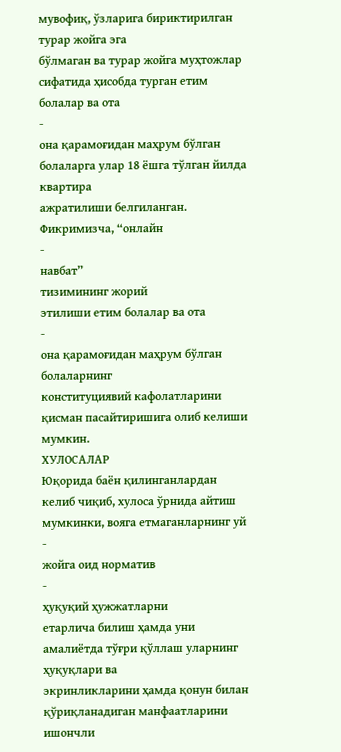мувофиқ, ўзларига бириктирилган турар жойга эга
бўлмаган ва турар жойга муҳтожлар сифатида ҳисобда турган етим болалар ва ота
-
она қарамоғидан маҳрум бўлган болаларга улар 18 ёшга тўлган йилда квартира
ажратилиши белгиланган. Фикримизча, “онлайн
-
навбат”
тизимининг жорий
этилиши етим болалар ва ота
-
она қарамоғидан маҳрум бўлган болаларнинг
конституциявий кафолатларини қисман пасайтиришига олиб келиши мумкин.
ХУЛОСАЛАР
Юқорида баён қилинганлардан келиб чиқиб, хулоса ўрнида айтиш
мумкинки, вояга етмаганларнинг уй
-
жойга оид норматив
-
ҳуқуқий ҳужжатларни
етарлича билиш ҳамда уни амалиётда тўғри қўллаш уларнинг ҳуқуқлари ва
экринликларини ҳамда қонун билан қўриқланадиган манфаатларини ишончли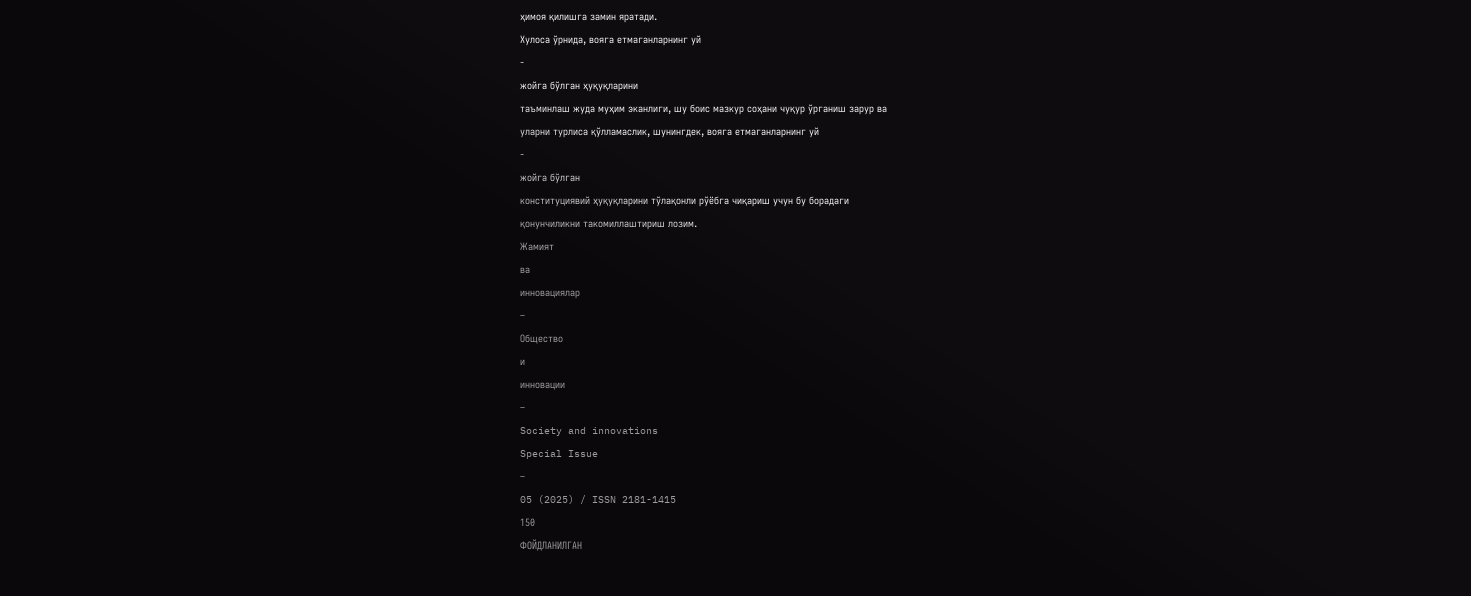ҳимоя қилишга замин яратади.
Хулоса ўрнида, вояга етмаганларнинг уй
-
жойга бўлган ҳуқуқларини
таъминлаш жуда муҳим эканлиги, шу боис мазкур соҳани чуқур ўрганиш зарур ва
уларни турлиса қўлламаслик, шунингдек, вояга етмаганларнинг уй
-
жойга бўлган
конституциявий ҳуқуқларини тўлақонли рўёбга чиқариш учун бу борадаги
қонунчиликни такомиллаштириш лозим.
Жамият
ва
инновациялар
–
Общество
и
инновации
–
Society and innovations
Special Issue
–
05 (2025) / ISSN 2181-1415
150
ФОЙДЛАНИЛГАН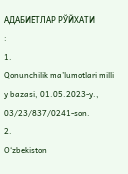АДАБИЁТЛАР РЎЙХАТИ
:
1.
Qonunchilik ma’lumotlari milli
y bazasi, 01.05.2023-y., 03/23/837/0241-son.
2.
O‘zbekiston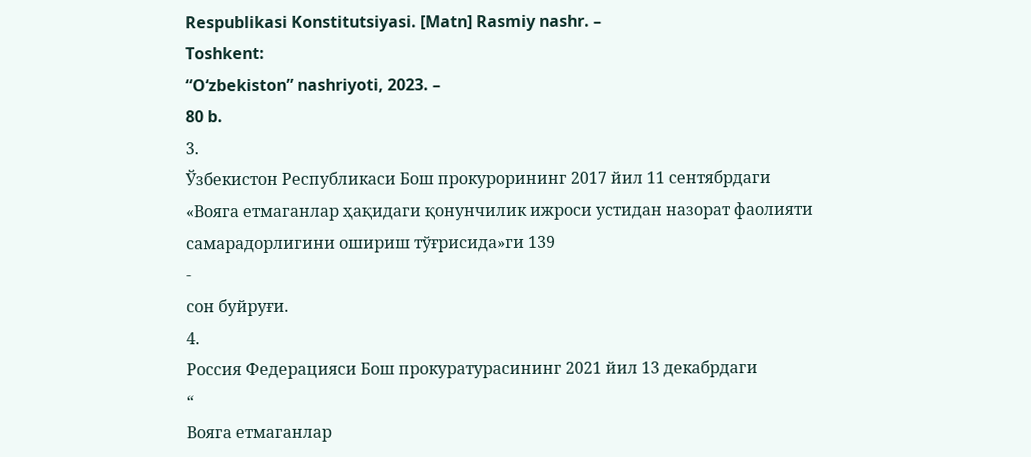Respublikasi Konstitutsiyasi. [Matn] Rasmiy nashr. –
Toshkent:
“O‘zbekiston” nashriyoti, 2023. –
80 b.
3.
Ўзбекистон Республикаси Бош прокурорининг 2017 йил 11 сентябрдаги
«Вояга етмаганлар ҳақидаги қонунчилик ижроси устидан назорат фаолияти
самарадорлигини ошириш тўғрисида»ги 139
-
сон буйруғи.
4.
Россия Федерацияси Бош прокуратурасининг 2021 йил 13 декабрдаги
“
Вояга етмаганлар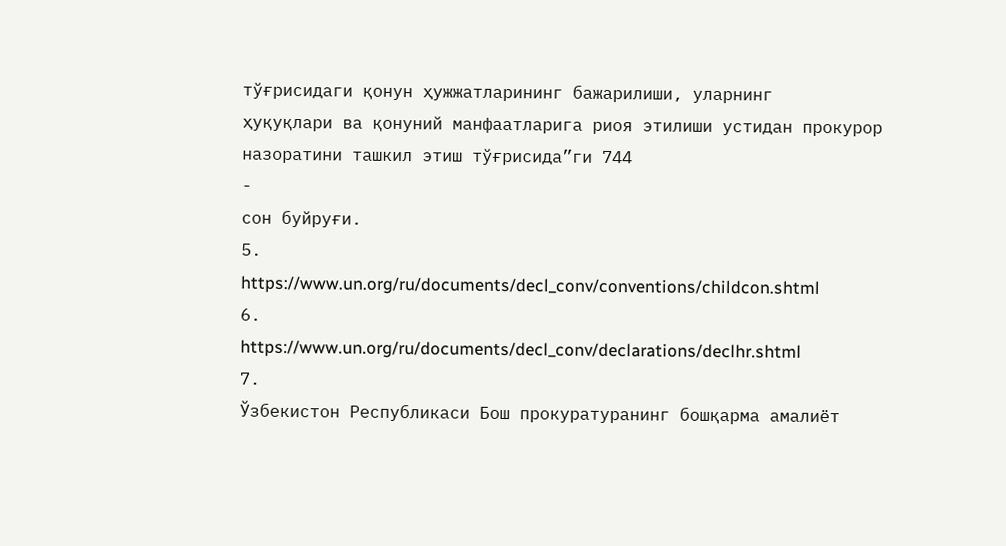тўғрисидаги қонун ҳужжатларининг бажарилиши, уларнинг
ҳуқуқлари ва қонуний манфаатларига риоя этилиши устидан прокурор
назоратини ташкил этиш тўғрисида”ги 744
-
сон буйруғи.
5.
https://www.un.org/ru/documents/decl_conv/conventions/childcon.shtml
6.
https://www.un.org/ru/documents/decl_conv/declarations/declhr.shtml
7.
Ўзбекистон Республикаси Бош прокуратуранинг бошқарма амалиёт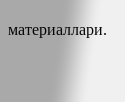материаллари.